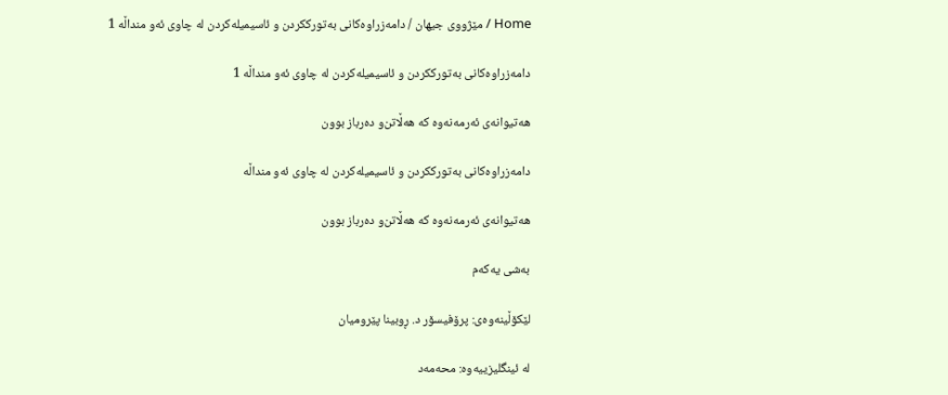Home / مێژووى جیهان / دامەزراوەکانی بەتورککردن‌ و ئاسیمیلەکردن لە چاوی ئەو منداڵە 1

دامەزراوەکانی بەتورککردن‌ و ئاسیمیلەکردن لە چاوی ئەو منداڵە 1

هەتیوانەی ئەرمەنەوە کە هەڵاتن‌و دەرباز بوون

دامەزراوەکانی بەتورککردن‌ و ئاسیمیلەکردن لە چاوی ئەو منداڵە

هەتیوانەی ئەرمەنەوە کە هەڵاتن‌و دەرباز بوون

بەشی یەکەم

لێکۆڵینەوەی: پرۆفیسۆر د. ڕوبینا پێرومیان

لە ئینگلیزییەوە: محەمەد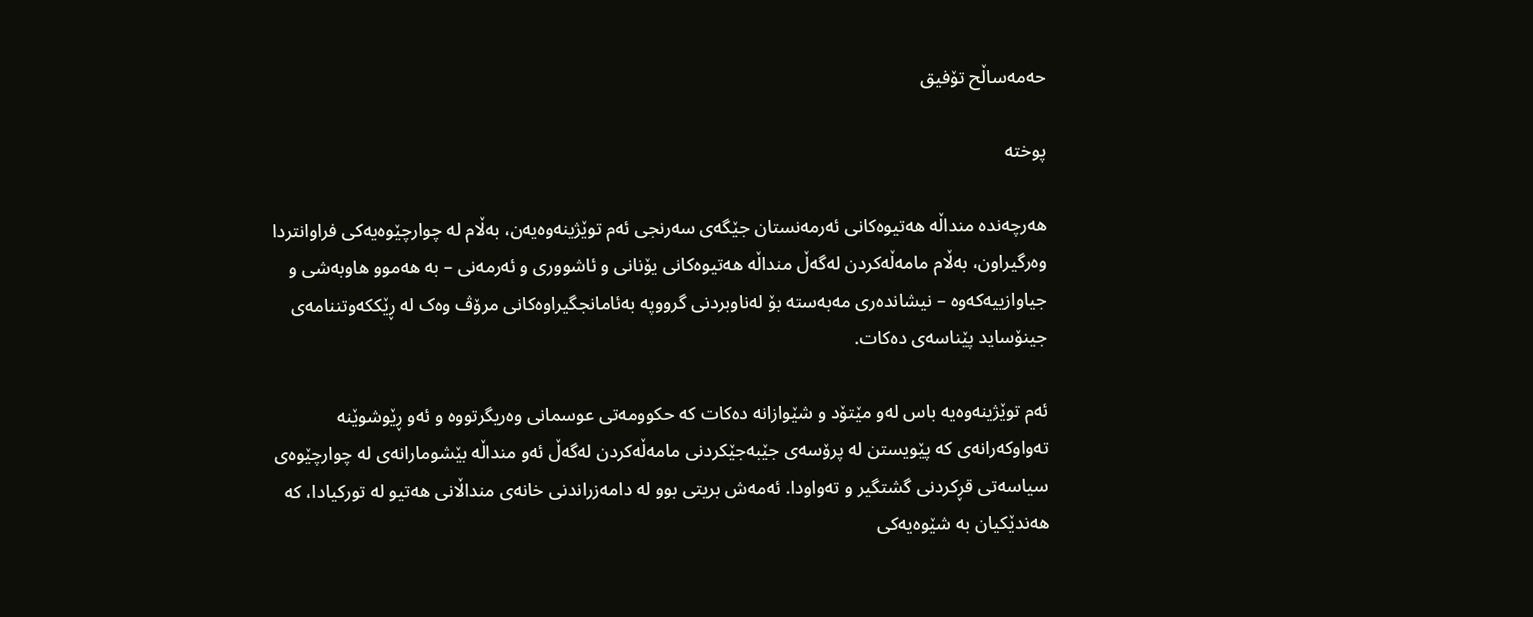حەمەساڵح تۆفیق

پوختە

هەرچەندە منداڵە هەتیوەکانی ئەرمەنستان جێگەی سەرنجی ئەم توێژینەوەیەن، بەڵام لە چوارچێوەیەکی فراوانتردا وەرگیراون، بەڵام مامەڵەکردن لەگەڵ منداڵە هەتیوەکانی یۆنانی و ئاشووری و ئەرمەنی – بە هەموو هاوبەشی و جیاوازییەکەوە – نیشاندەری مەبەستە بۆ لەناوبردنی گرووپە بەئامانجگیراوەکانی مرۆڤ وەک لە ڕێککەوتننامەی جینۆساید پێناسەی دەکات.

ئەم توێژینەوەیە باس لەو مێتۆد و شێوازانە دەکات کە حکوومەتی عوسمانی وەریگرتووە و ئەو ڕێوشوێنە تەواوکەرانەی کە پێویستن لە پرۆسەی جێبەجێکردنی مامەڵەکردن لەگەڵ ئەو منداڵە بێشومارانەی لە چوارچێوەی سیاسەتی قڕکردنی گشتگیر و تەواودا. ئەمەش بریتی بوو لە دامەزراندنی خانەی منداڵانی هەتیو لە تورکیادا، کە هەندێکیان بە شێوەیەکی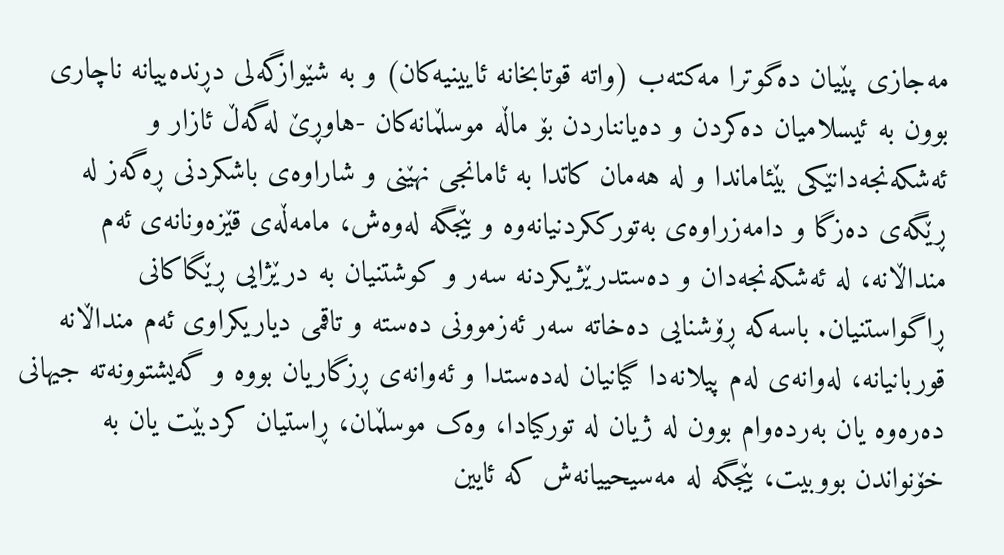مەجازی پێیان دەگوترا مەکتەب (واتە قوتابخانە ئایینیەکان) و بە شێوازگەلی دڕندەییانە ناچاری بوون بە ئیسلامیان دەکردن و دەیانناردن بۆ ماڵە موسڵمانەکان -هاوڕێ لەگەڵ ئازار و ئەشکەنجەدانێکی بێئاماندا و لە هەمان کاتدا بە ئامانجی نهێنی و شاراوەی باشکردنی ڕەگەز لە ڕێگەی دەزگا و دامەزراوەی بەتورککردنیانەوە و بێجگە لەوەش، مامەڵەی قێزەونانەی ئەم منداڵانە، لە ئەشکەنجەدان و دەستدرێژیکردنە سەر و کوشتنیان بە درێژایی ڕێگاکانی ڕاگواستنیان. باسەکە ڕۆشنایی دەخاتە سەر ئەزموونی دەستە و تاقمی دیاریکراوی ئەم منداڵانە قوربانیانە، لەوانەی لەم پیلانەدا گیانیان لەدەستدا و ئەوانەی ڕزگاریان بووە و گەیشتوونەتە جیهانی دەرەوە یان بەردەوام بوون لە ژیان لە تورکیادا، وەک موسڵمان، ڕاستیان کردبێت یان بە خۆنواندن بووبیت، بێجگە لە مەسیحییانەش کە ئایین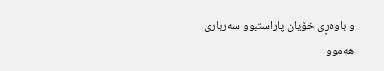و باوەڕی خۆیان پاراستبوو سەرباری هەموو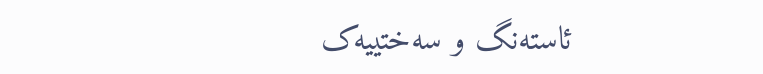ئاستەنگ و سەختییەک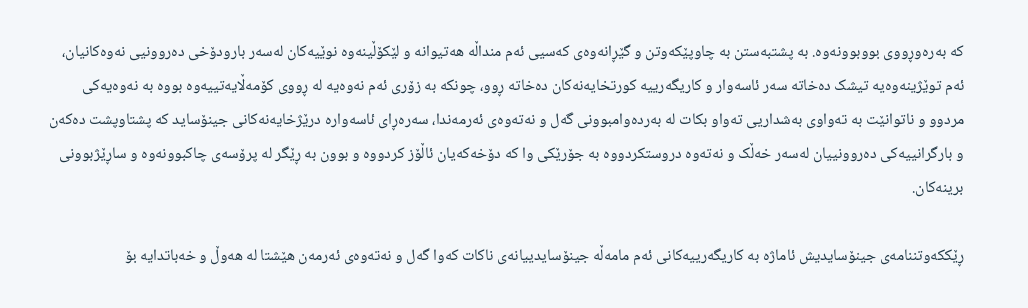کە بەرەوڕووی بووبوونەوە. بە پشتبەستن بە چاوپێکەوتن و گێڕانەوەی کەسیی ئەم منداڵە هەتیوانە و لێکۆڵینەوە نوێیەکان لەسەر بارودۆخی دەروونیی نەوەکانیان، ئەم توێژینەوەیە تیشک دەخاتە سەر ئاسەوار و کاریگەرییە کورتخایەنەکان دەخاتە ڕوو، چونکە بە زۆری ئەم نەوەیە لە ڕووی کۆمەڵایەتییەوە بووە بە نەوەیەکی مردوو و ناتوانێت بە تەواوی بەشداریی تەواو بکات لە بەردەوامبوونی گەل و نەتەوەی ئەرمەندا، سەرەڕای ئاسەوارە درێژخایەنەکانی جینۆساید کە پشتاوپشت دەکەن و بارگرانییەکی دەروونییان لەسەر خەڵک و نەتەوە دروستکردووە بە جۆرێکی وا کە دۆخەکەیان ئاڵۆز کردووە و بوون بە ڕێگر لە پرۆسەی چاکبوونەوە و ساڕێژبوونی برینەکان.

ڕێککەوتننامەی جینۆسایدیش ئاماژە بە کاریگەرییەکانی ئەم مامەڵە جینۆسایدییانەی ناکات کەوا گەل و نەتەوەی ئەرمەن هێشتا لە هەوڵ و خەباتدایە بۆ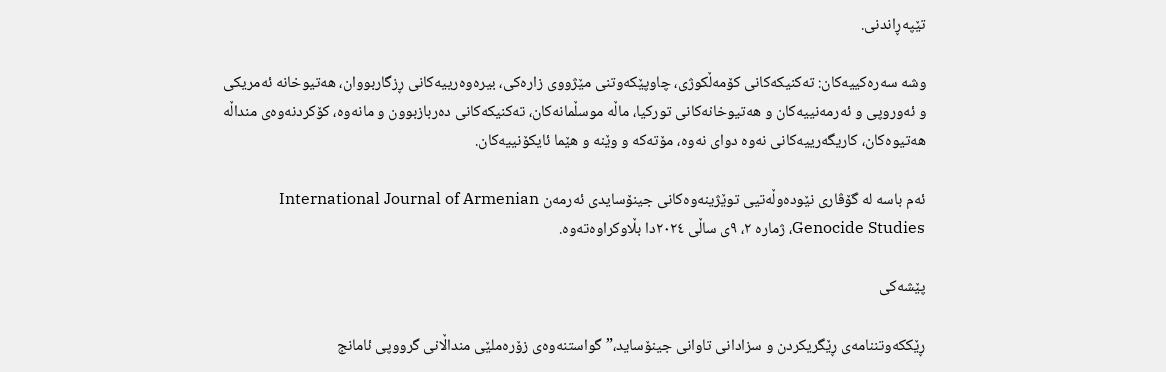تێپەڕاندنی.

وشە سەرەکییەکان: تەکنیکەکانی کۆمەڵکوژی، چاوپێکەوتنی مێژووی زارەکی، بیرەوەرییەکانی ڕزگاربووان، هەتیوخانە ئەمریکی و ئەوروپی و ئەرمەنییەکان و هەتیوخانەکانی تورکیا، ماڵە موسڵمانەکان، تەکنیکەکانی دەربازبوون و مانەوە، کۆکردنەوەی منداڵە هەتیوەکان، کاریگەرییەکانی نەوە دوای نەوە، مۆتەکە و وێنە و هێما ئایکۆنییەکان.

ئەم باسە لە گۆڤاری نێودەوڵەتیی توێژینەوەکانی جینۆسایدی ئەرمەن International Journal of Armenian Genocide Studies، ژمارە ٢، ٩ی ساڵی ٢٠٢٤دا بڵاوکراوەتەوە.

پێشەکی

ڕێککەوتننامەی ڕێگریکردن و سزادانی تاوانی جینۆساید،”گواستنەوەی زۆرەملێی منداڵانی گرووپی ئامانج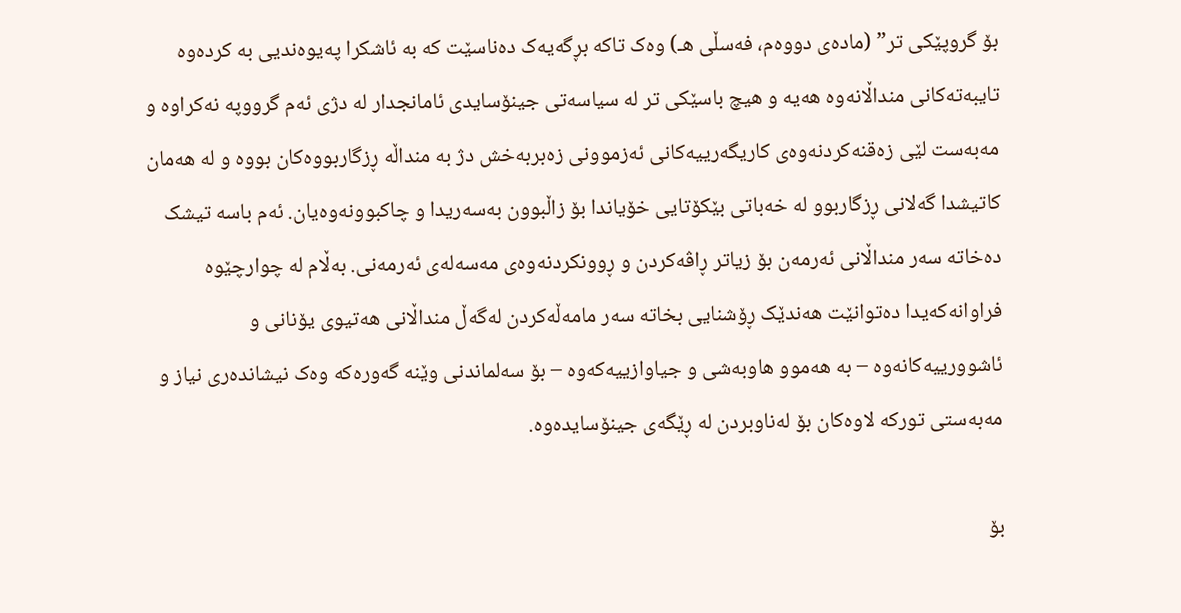بۆ گروپێکی تر” (مادەی دووەم، فەسڵی هـ) وەک تاکە بڕگەیەک دەناسێت کە بە ئاشکرا پەیوەندیی بە کردەوە تایبەتەکانی منداڵانەوە هەیە و هیچ باسێکی تر لە سیاسەتی جینۆسایدی ئامانجدار لە دژی ئەم گرووپە نەکراوە و مەبەست لێی زەقنەکردنەوەی کاریگەرییەکانی ئەزموونی زەبربەخش دژ بە منداڵە ڕزگاربووەکان بووە و لە هەمان کاتیشدا گەلانی ڕزگاربوو لە خەباتی بێکۆتایی خۆیاندا بۆ زاڵبوون بەسەریدا و چاکبوونەوەیان. ئەم باسە تیشک دەخاتە سەر منداڵانی ئەرمەن بۆ زیاتر ڕاڤەکردن و ڕوونکردنەوەی مەسەلەی ئەرمەنی. بەڵام لە چوارچێوە فراوانەکەیدا دەتوانێت هەندێک ڕۆشنایی بخاتە سەر مامەڵەکردن لەگەڵ منداڵانی هەتیوی یۆنانی و ئاشوورییەکانەوە – بە هەموو هاوبەشی و جیاوازییەکەوە – بۆ سەلماندنی وێنە گەورەکە وەک نیشاندەری نیاز و مەبەستی تورکە لاوەکان بۆ لەناوبردن لە ڕێگەی جینۆسایدەوە.

بۆ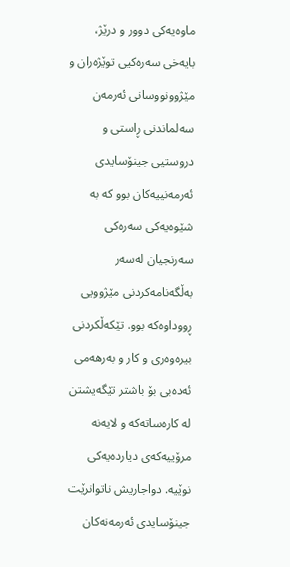ماوەیەکی دوور و درێژ، بایەخی سەرەکیی توێژەران و مێژوونووسانی ئەرمەن سەلماندنی ڕاستی و دروستیی جینۆسایدی ئەرمەنییەکان بوو کە بە شێوەیەکی سەرەکی سەرنجیان لەسەر بەڵگەنامەکردنی مێژوویی ڕووداوەکە بوو. تێکەڵکردنی بیرەوەری و کار و بەرهەمی ئەدەبی بۆ باشتر تێگەیشتن لە کارەساتەکە و لایەنە مرۆییەکەی دیاردەیەکی نوێیە. دواجاریش ناتوانرێت جینۆسایدی ئەرمەنەکان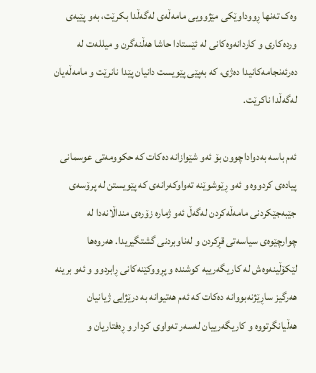وەک تەنها ڕووداوێکی مێژوویی مامەڵەی لەگەڵدا بکرێت، بەو پێیەی وردەکاری و کاردانەوەکانی لە ئێستادا حاشا هەڵنەگرن و میللەت لە دەرئەنجامەکانیدا دەژی، کە بەپێی پێویست دانیان پێدا نانرێت و مامەڵەیان لەگەڵدا ناکرێت.

ئەم باسە بەدواداچوون بۆ ئەو شێوازانە دەکات کە حکوومەتی عوسمانی پیادەی کردووە و ئەو ڕێوشوێنە تەواوکەرانەی کە پێویستن لە پرۆسەی جێبەجێکردنی مامەڵەکردن لەگەڵ ئەو ژمارە زۆرەی منداڵانەدا لە چوارچێوەی سیاسەتی قڕکردن و لەناوبردنی گشتگیریدا. هەروەها لێکۆڵینەوەش لە کاریگەرییە کوشندە و پڕووکێنەکانی ڕابردوو و ئەو برینە هەرگیز ساڕێژنەبووانە دەکات کە ئەم هەتیوانە بە درێژایی ژیانیان هەڵیانگرتووە و کاریگەرییان لەسەر تەواوی کردار و ڕەفتاریان و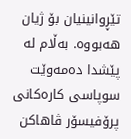تێڕوانینیان بۆ ژیان هەبووە. بەڵام لە پێشدا دەمەوێت سوپاسی کارەکانی پرۆفیسۆر ڤاهاکن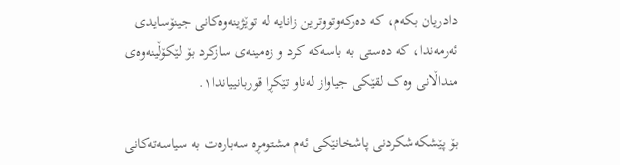دادریان بکەم، کە دەرکەوتووترین زانایە لە توێژینەوەکانی جینۆسایدی ئەرمەندا، کە دەستی بە باسەکە کرد و زەمینەی سازکرد بۆ لێکۆڵینەوەی منداڵانی وەک لقێکی جیاواز لەناو تێکڕا قوربانییاندا١.

بۆ پێشکەشکردنی پاشخانێکی ئەم مشتومڕە سەبارەت بە سیاسەتەکانی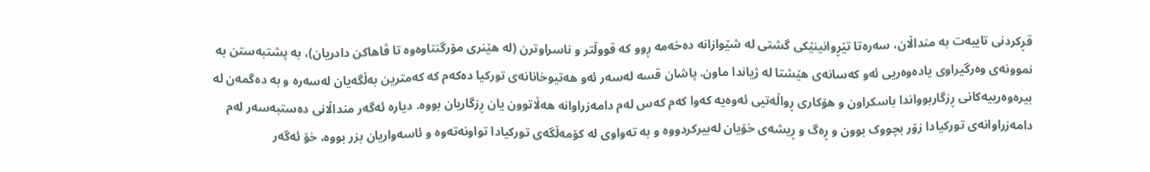قڕکردنی تایبەت بە منداڵان، سەرەتا تێڕوانینێکی گشتی لە شێوازانە دەخەمە ڕوو کە قووڵتر و ناسراوترن (لە هێنری مۆرگنتاوەوە تا ڤاهاکن دادریان)، بە پشتبەستن بە نموونەی وەرگیراوی یادەوەریی ئەو کەسانەی هێشتا لە ژیاندا ماون. پاشان قسە لەسەر ئەو هەتیوخانانەی تورکیا دەکەم کە کەمترین بەڵگەیان لەسەرە و بە دەگمەن لە بیرەوەرییەکانی ڕزگاربوواندا باسکراون و هۆکاری ڕواڵەتیی ئەوەیە کەوا کەم کەس لەم دامەزراوانە هەڵاتوون یان ڕزگاریان بووە. دیارە ئەگەر منداڵانی دەستبەسەر لەم دامەزراوانەی تورکیادا زۆر بچووک بوون و ڕەگ و ڕیشەی خۆیان لەبیرکردووە و بە تەواوی لە کۆمەڵگەی تورکیادا تواونەتەوە و ئاسەواریان بزر بووە، خۆ ئەگەر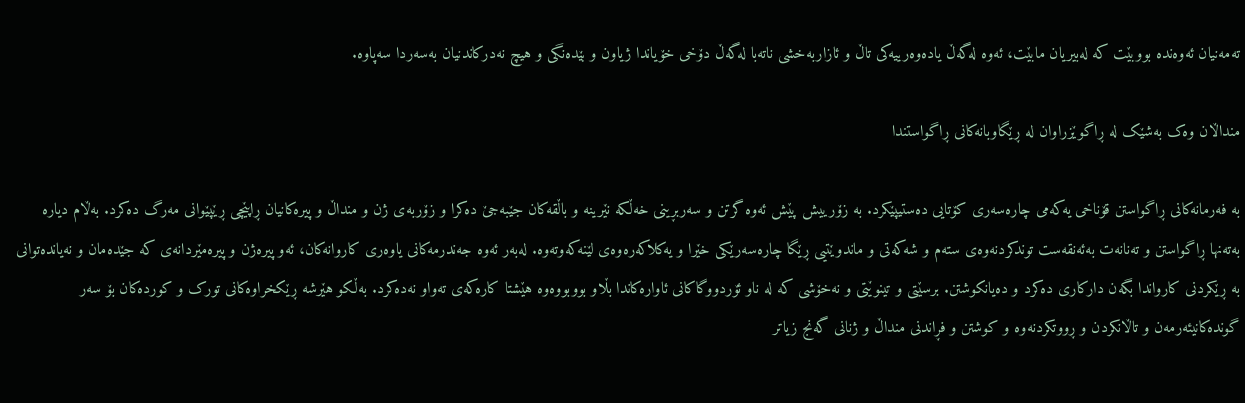تەمەنیان ئەوەندە بووبێت کە لەبیریان مابێت، ئەوە لەگەڵ یادەوەرییەکی تاڵ و ئازاربەخشی ناتەبا لەگەڵ دۆخی خۆیاندا ژیاون و بێدەنگی و هیچ نەدرکاندنیان بەسەردا سەپاوە.

منداڵان وەک بەشێک لە ڕاگوێزراوان لە ڕێگاوبانەکانی ڕاگواستندا

بە فەرمانەکانی ڕاگواستن قۆناخی یەکەمی چارەسەری کۆتایی دەستیپێکرد. بە زۆرییش پێش ئەوە گرتن و سەربڕینی خەڵکە نێرینە و باڵقەکان جێبەجێ دەکرا و زۆربەی ژن و منداڵ و پیرەکانیان ڕاپێچی ڕێپێوانی مەرگ دەکرد. بەڵام دیارە بەتەنها ڕاگواستن و تەنانەت بەئەنقەست توندکردنەوەی ستەم و شەکەتی و ماندوێتیی ڕێگا چارەسەرێکی خێرا و یەکلاکەرەوەی لێنەکەوتەوە. لەبەر ئەوە جەندرمەکانی یاوەری کاروانەکان، ئەو پیرەژن و پیرەمێردانەی کە جێدەمان و نەیاندەتوانی بە ڕێکردنی کارواندا بگەن دارکاری دەکرد و دەیانکوشتن. برسێتی و تینوێتی و نەخۆشی کە لە ناو ئۆردووگاکانی ئاوارەکاندا بڵاو بووبووەوە هێشتا کارەکەی تەواو نەدەکرد. بەڵکو هێرشە ڕێکخراوەکانی تورک و کوردەکان بۆ سەر گوندەکانیئەرمەن و تاڵانکردن و ڕووتکردنەوە و کوشتن و فڕاندنی منداڵ و ژنانی گەنج زیاتر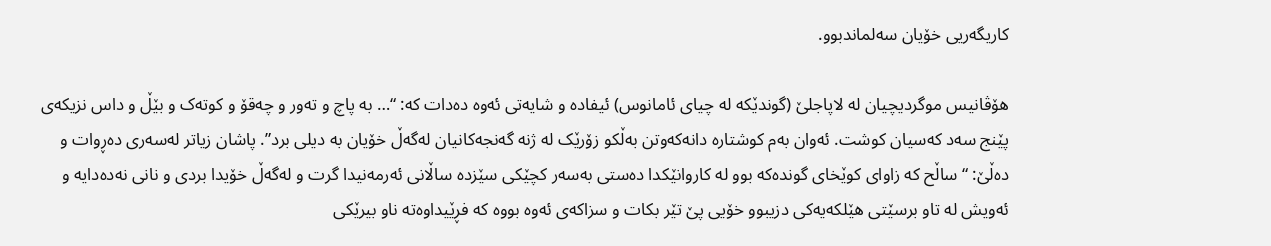کاریگەریی خۆیان سەلماندبوو.

هۆڤانیس موگردیچیان لە لاپاجلێ (گوندێکە لە چیای ئامانوس) ئیفادە و شایەتی ئەوە دەدات کە: “… بە پاچ و تەور و چەقۆ و کوتەک و بێڵ و داس نزیکەی پێنج سەد کەسیان کوشت. ئەوان بەم کوشتارە دانەکەوتن بەڵکو زۆرێک لە ژنە گەنجەکانیان لەگەڵ خۆیان بە دیلی برد”. پاشان زیاتر لەسەری دەڕوات و دەڵێ: “ساڵح کە زاوای کوێخای گوندەکە بوو لە کاروانێکدا دەستی بەسەر کچێکی سێزدە ساڵانی ئەرمەنیدا گرت و لەگەڵ خۆیدا بردی و نانی نەدەدایە و ئەویش لە تاو برسێتی هێلکەیەکی دزیبوو خۆیی پێ تێر بکات و سزاکەی ئەوە بووە کە فڕێیداوەتە ناو بیرێکی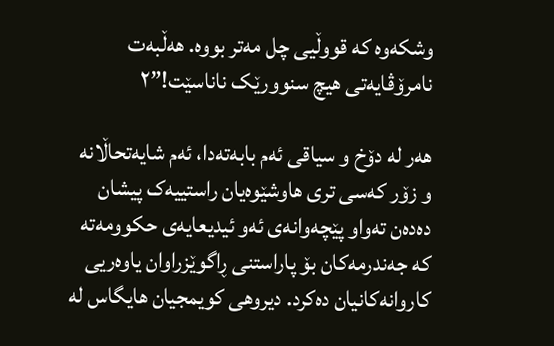وشکەوە کە قووڵیی چل مەتر بووە. هەڵبەت نامرۆڤایەتی هیچ سنوورێک ناناسێت!”٢

هەر لە دۆخ و سیاقی ئەم بابەتەدا، ئەم شایەتحاڵانە و زۆر کەسی تری هاوشێوەیان راستییەک پیشان دەدەن تەواو پێچەوانەی ئەو ئیدیعایەی حکوومەتە کە جەندرمەکان بۆ پاراستنی ڕاگوێزراوان یاوەریی کاروانەکانیان دەکرد. دیروهی کویمجیان هایگاس لە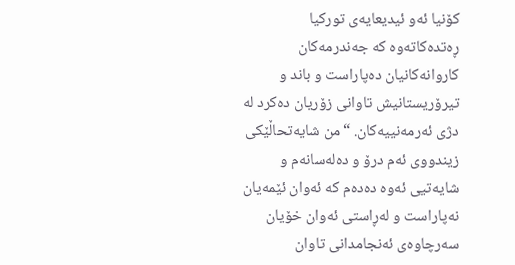کۆنیا ئەو ئیدیعایەی تورکیا ڕەتدەکاتەوە کە جەندرمەکان کاروانەکانیان دەپاراست و باند و تیرۆریستانیش تاوانی زۆریان دەکرد لە دژی ئەرمەنییەکان. “من شایەتحاڵێکی زیندووی ئەم درۆ و دەلەسانەم و شایەتیی ئەوە دەدەم کە ئەوان ئێمەیان نەپاراست و لەڕاستی ئەوان خۆیان سەرچاوەی ئەنجامدانی تاوان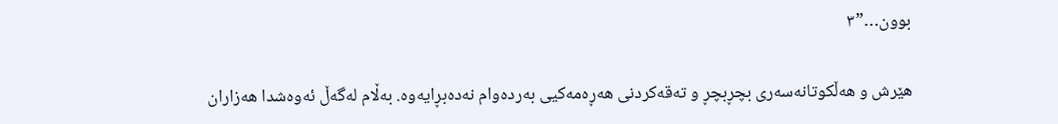بوون…”٣

هێرش و هەڵکوتانەسەری بچڕبچڕ و تەقەکردنی هەڕەمەکیی بەردەوام نەدەبڕایەوە. بەڵام لەگەڵ ئەوەشدا هەزاران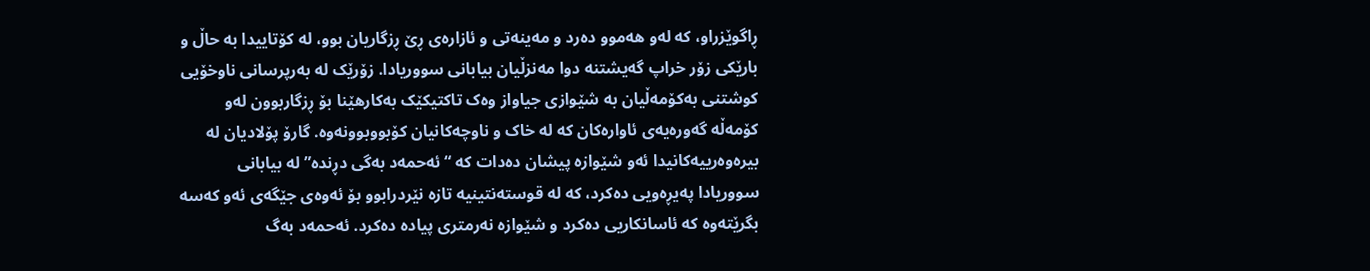ڕاگوێزراو، کە لەو هەموو دەرد و مەینەتی و ئازارەی ڕێ ڕزگاریان بوو، لە کۆتاییدا بە حاڵ و بارێکی زۆر خراپ گەیشتنە دوا مەنزڵیان بیابانی سووریادا. زۆرێک لە بەرپرسانی ناوخۆیی کوشتنی بەکۆمەڵیان بە شێوازی جیاواز وەک تاکتیکێک بەکارهێنا بۆ ڕزگاربوون لەو کۆمەڵە گەورەیەی ئاوارەکان کە لە خاک و ناوچەکانیان کۆبووبوونەوە. گارۆ پۆلادیان لە بیرەوەرییەکانیدا ئەو شێوازە پیشان دەدات کە “ئەحمەد بەگی دڕندە” لە بیابانی سووریادا پەیڕەویی دەکرد، کە لە قوستەنتینیە تازە نێردرابوو بۆ ئەوەی جێگەی ئەو کەسە بگرێتەوە کە ئاسانکاریی دەکرد و شێوازە نەرمتری پیادە دەکرد. ئەحمەد بەگ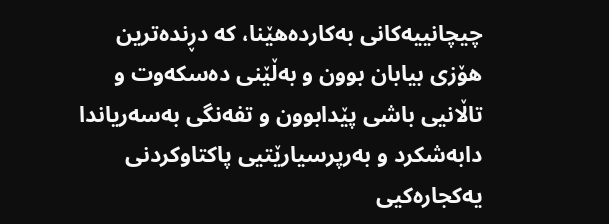چیچانییەکانی بەکاردەهێنا، کە دڕندەترین هۆزی بیابان بوون و بەڵێنی دەسکەوت و تاڵانیی باشی پێدابوون و تفەنگی بەسەریاندا دابەشکرد و بەرپرسیارێتیی پاکتاوکردنی یەکجارەکیی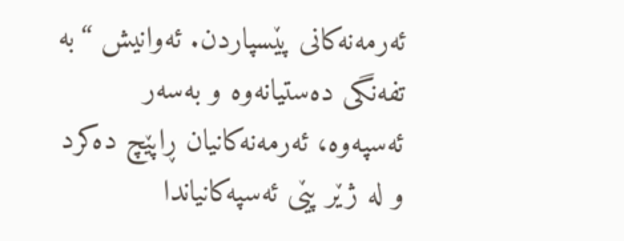ئەرمەنەکانی پێسپاردن. ئەوانیش “بە تفەنگی دەستیانەوە و بەسەر ئەسپەوە، ئەرمەنەکانیان ڕاپێچ دەکرد و لە ژێر پێی ئەسپەکانیاندا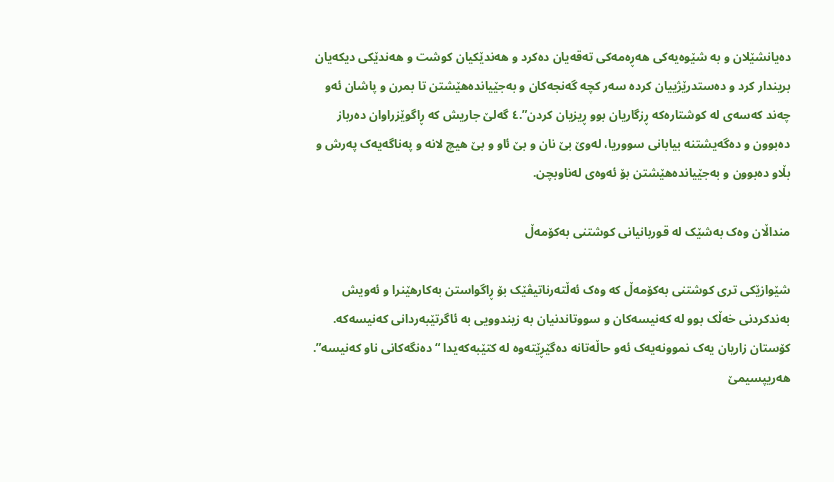دەیانشێلان و بە شێوەیەکی هەڕەمەکی تەقەیان دەکرد و هەندێکیان کوشت و هەندێکی دیکەیان بریندار کرد و دەستدرێژییان کردە سەر کچە گەنجەکان و بەجێیاندەهێشتن تا بمرن و پاشان ئەو چەند کەسەی لە کوشتارەکە ڕزگاریان بوو ڕیزیان کردن”.٤ گەلێ جاریش کە ڕاگوێزراوان دەرباز دەبوون و دەگەیشتنە بیابانی سووریا، لەوێ بێ نان و بێ ئاو و بێ هیچ لانە و پەناگەیەک پەرش و بڵاو دەبوون و بەجێیاندەهێشتن بۆ ئەوەی لەناوبچن.

منداڵان وەک بەشێک لە قوربانیانی کوشتنی بەکۆمەڵ

شێوازێکی تری کوشتنی بەکۆمەڵ کە وەک ئەڵتەرناتیڤێک بۆ ڕاگواستن بەکارهێنرا و ئەویش بەندکردنی خەڵک بوو لە کەنیسەکان و سووتاندنیان بە زیندوویی بە ئاگرتێبەردانی کەنیسەکە. کۆستان زاریان یەک نموونەیەک ئەو حاڵەتانە دەگێڕێتەوە لە کتێبەکەیدا “دەنگەکانی ناو کەنیسە”. هەریپسیمێ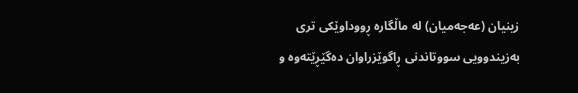زینیان (عەجەمیان) لە ماڵگارە ڕووداوێکی تری بەزیندوویی سووتاندنی ڕاگوێزراوان دەگێڕێتەوە و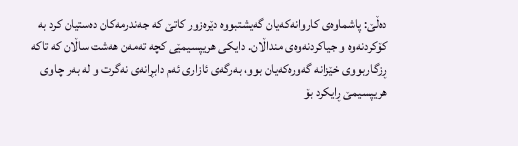دەڵێ: پاشماوەی کاروانەکەیان گەیشتبووە دێرەزور کاتێ کە جەندرمەکان دەستیان کرد بە کۆکردنەوە و جیاکردنەوەی منداڵان. دایکی هریپسیمێی کچە تەمەن هەشت ساڵان کە تاکە ڕزگاربووی خێزانە گەورەکەیان بوو، بەرگەی ئازاری ئەم دابڕانەی نەگرت و لە بەر چاوی هریپسیمێ ڕایکرد بۆ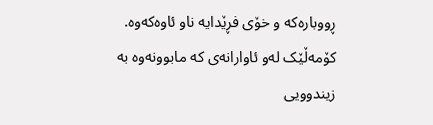ڕووبارەکە و خۆی فڕێدایە ناو ئاوەکەوە. کۆمەڵێک لەو ئاوارانەی کە مابوونەوە بە زیندوویی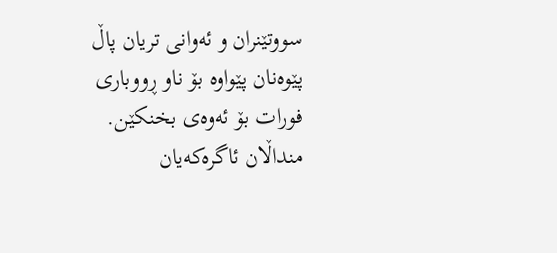سووتێنران و ئەوانی تریان پاڵ پێوەنان پێواوە بۆ ناو ڕووباری فورات بۆ ئەوەی بخنکێن. منداڵان ئاگرەکەیان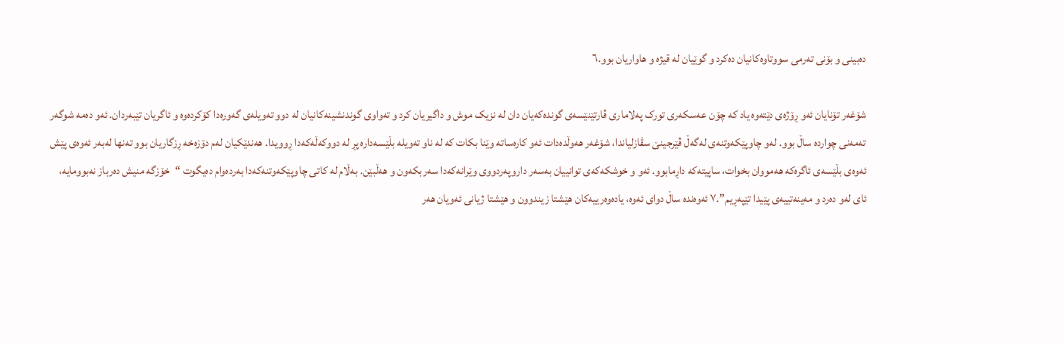دەبینی و بۆنی تەرمی سووتاوەکانیان دەکرد و گوێیان لە قیژە و هاواریان بوو.٦

شۆغەر تۆنایان ئەو ڕۆژەی دێتەوە یاد کە چۆن عەسکەری تورک پەلاماری ڤارتێنێسەی گوندەکەیان دان لە نزیک موش و داگیریان کرد و تەواوی گوندنشینەکانیان لە دوو تەویلەی گەورەدا کۆکردەوە و ئاگریان تێبەردان. ئەو دەمە شوگەر تەمەنی چواردە ساڵ بوو. لەو چاوپێکەوتنەی لەگەڵ ڤێرجینێ سڤازلیاندا، شۆغەر هەوڵدەدات ئەو کارەساتە وێنا بکات کە لە ناو تەویلە بڵێسەدارە پڕ لە دووکەڵەکەدا ڕوویدا. هەندێکیان لەم دۆزەخە ڕزگاریان بوو تەنها لەبەر ئەوەی پێش ئەوەی بڵێسەی ئاگرەکە هەمووان بخوات، ساپیتەکە داڕمابوو. ئەو و خوشکەکەی توانییان بەسەر داروپەردووی وێرانەکەدا سەربکەون و هەڵبێن. بەڵام لە کاتی چاوپێکەوتنەکەدا بەردەوام دەیگوت “خۆزگە منیش دەرباز نەبوومایە، ئای لەو دەرد و مەینەتییەی پێیدا تێپەڕیم”.٧ ئەوەندە ساڵ دوای ئەوە، یادەوەرییەکان هێشتا زیندوون و هێشتا ژیانی ئەویان هەر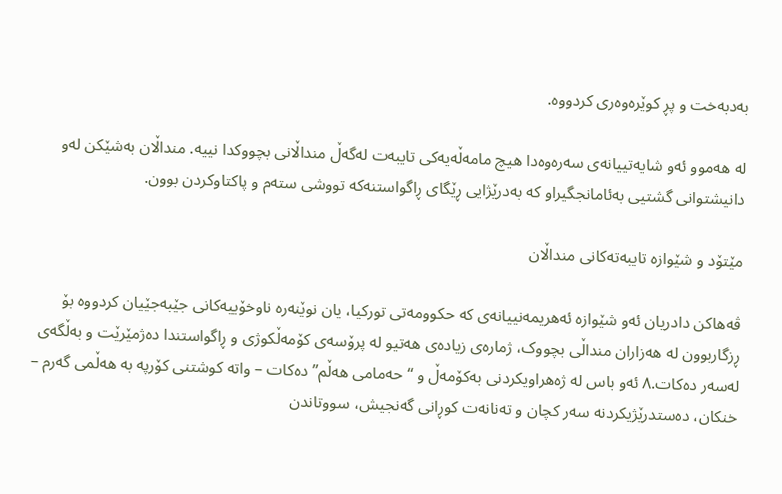بەدبەخت و پڕ کوێرەوەری کردووە.

لە هەموو ئەو شایەتییانەی سەرەوەدا هیچ مامەڵەیەکی تایبەت لەگەڵ منداڵانی بچووکدا نییە. منداڵان بەشێکن لەو دانیشتوانی گشتیی بەئامانجگیراو کە بەدرێژایی ڕێگای ڕاگواستنەکە تووشی ستەم و پاکتاوکردن بوون.

مێتۆد و شێوازە تایبەتەکانی منداڵان

ڤەهاکن دادریان ئەو شێوازە ئەهریمەنییانەی کە حکوومەتی تورکیا، یان نوێنەرە ناوخۆییەکانی جێبەجێیان کردووە بۆ ڕزگاربوون لە هەزاران منداڵی بچووک، ژمارەی زیادەی هەتیو لە پرۆسەی کۆمەڵکوژی و ڕاگواستندا دەژمێرێت و بەڵگەی لەسەر دەکات.٨ ئەو باس لە ژەهراویکردنی بەکۆمەڵ و “حەمامی هەڵم” دەکات – واتە کوشتنی کۆرپە بە هەڵمی گەرم – خنکان، دەستدرێژیکردنە سەر کچان و تەنانەت کوڕانی گەنجیش، سووتاندن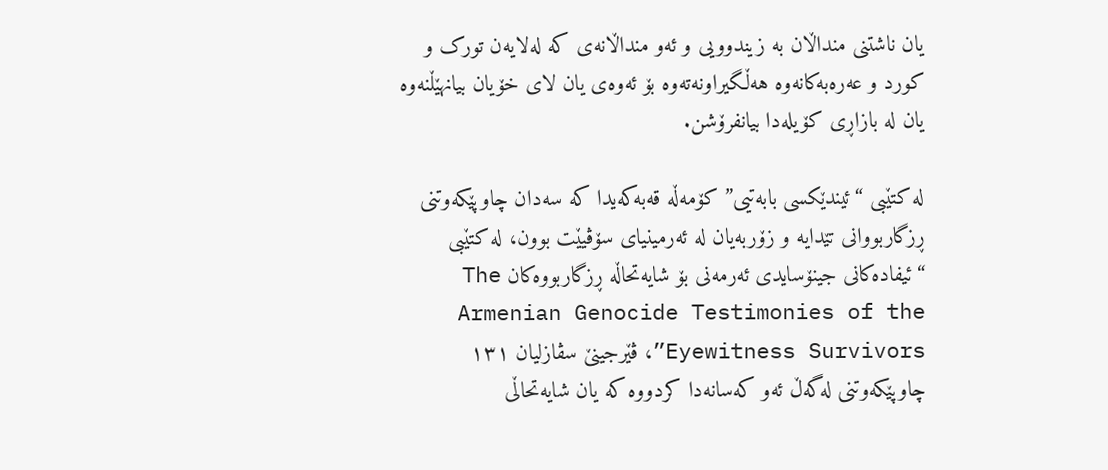یان ناشتنی منداڵان بە زیندوویی و ئەو منداڵانەی کە لەلایەن تورک و کورد و عەرەبەکانەوە هەڵگیراونەتەوە بۆ ئەوەی یان لای خۆیان بیانهێڵنەوە یان لە بازاڕی کۆیلەدا بیانفرۆشن.

لە کتێبی “ئیندێکسی بابەتیی” کۆمەڵە قەبەکەیدا کە سەدان چاوپێکەوتنی ڕزگاربووانی تێدایە و زۆربەیان لە ئەرمینیای سۆڤیێت بوون، لە کتێبی “ئیفادەکانی جینۆسایدی ئەرمەنی بۆ شایەتحاڵە ڕزگاربووەکان The Armenian Genocide Testimonies of the Eyewitness Survivors”، ڤێرجینێ سڤازلیان ١٣١ چاوپێکەوتنی لەگەڵ ئەو کەسانەدا کردووە کە یان شایەتحاڵی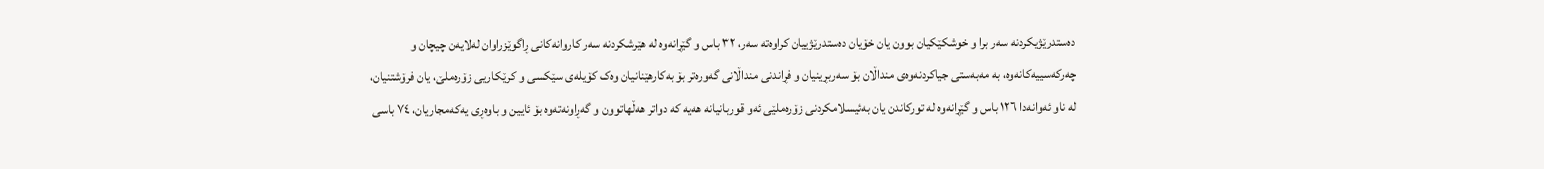دەستدرێژیکردنە سەر برا و خوشکێکیان بوون یان خۆیان دەستدرێژییان کراوەتە سەر، ٣٢ باس و گێڕانەوە لە هێرشکردنە سەر کاروانەکانی ڕاگوێزراوان لەلایەن چیچان و چەرکەسییەکانەوە، بە مەبەستی جیاکردنەوەی منداڵان بۆ سەربڕینیان و فڕاندنی منداڵانی گەورەتر بۆ بەکارهێنانیان وەک کۆیلەی سێکسی و کرێکاریی زۆرەملێ، یان فرۆشتنیان، لە ناو ئەوانەدا ١٢٦ باس و گێڕانەوە لە تورکاندن یان بەئیسلامکردنی زۆرەملێی ئەو قوربانیانە هەیە کە دواتر هەڵهاتوون و گەڕاونەتەوە بۆ ئایین و باوەڕی یەکەمجاریان، ٧٤ باسی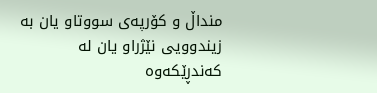منداڵ و کۆرپەی سووتاو یان بە زیندوویی نێژراو یان لە کەندڕێکەوە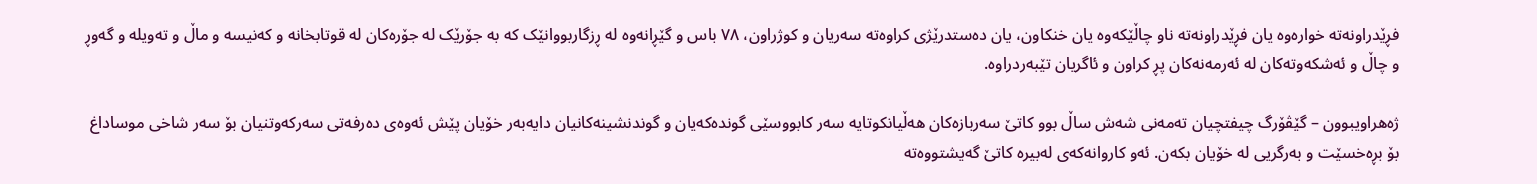فڕێدراونەتە خوارەوە یان فڕێدراونەتە ناو چاڵێکەوە یان خنکاون، یان دەستدرێژی کراوەتە سەریان و کوژراون، ٧٨ باس و گێڕانەوە لە ڕزگاربووانێک کە بە جۆرێک لە جۆرەکان لە قوتابخانە و کەنیسە و ماڵ و تەویلە و گەوڕ و چاڵ و ئەشکەوتەکان لە ئەرمەنەکان پڕ کراون و ئاگریان تێبەردراوە.

ژەهراویبوون – گێڤۆرگ چیفتچیان تەمەنی شەش ساڵ بوو کاتێ سەربازەکان هەڵیانکوتایە سەر کابووسێی گوندەکەیان و گوندنشینەکانیان دایەبەر خۆیان پێش ئەوەی دەرفەتی سەرکەوتنیان بۆ سەر شاخی موساداغ بۆ بڕەخسێت و بەرگریی لە خۆیان بکەن. ئەو کاروانەکەی لەبیرە کاتێ گەیشتووەتە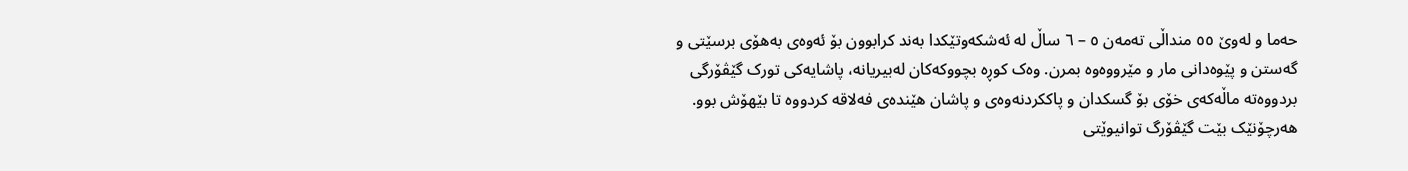حەما و لەوێ ٥٥ منداڵی تەمەن ٥ – ٦ ساڵ لە ئەشکەوتێکدا بەند کرابوون بۆ ئەوەی بەهۆی برسێتی و گەستن و پێوەدانی مار و مێرووەوە بمرن. وەک کوڕە بچووکەکان لەبیریانە، پاشایەکی تورک گێڤۆرگی بردووەتە ماڵەکەی خۆی بۆ گسکدان و پاککردنەوەی و پاشان هێندەی فەلاقە کردووە تا بێهۆش بوو. هەرچۆنێک بێت گێڤۆرگ توانیوێتی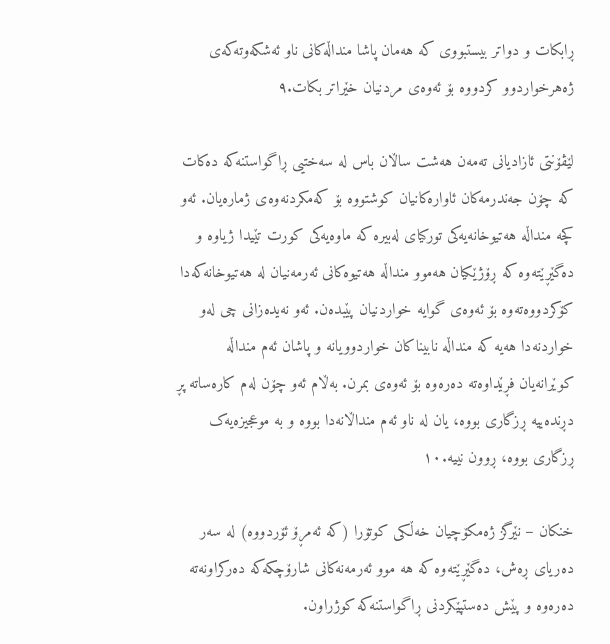ڕابکات و دواتر بیستبووی کە هەمان پاشا منداڵەکانی ناو ئەشکەوتەکەی ژەهرخواردوو کردووە بۆ ئەوەی مردنیان خێراتر بکات.٩

لێڤۆنتی ئازادیانی تەمەن هەشت ساڵان باس لە سەختیی ڕاگواستنەکە دەکات کە چۆن جەندرمەکان ئاوارەکانیان کوشتووە بۆ کەمکردنەوەی ژمارەیان. ئەو کچە منداڵە هەتیوخانەیەکی تورکیای لەبیرە کە ماوەیەکی کورت تێیدا ژیاوە و دەگێڕێتەوە کە ڕۆژێکیان هەموو منداڵە هەتیوەکانی ئەرمەنیان لە هەتیوخانەکەدا کۆکردووەتەوە بۆ ئەوەی گوایە خواردنیان پێبدەن. ئەو نەیدەزانی چی لەو خواردنەدا هەیە کە منداڵە نابیناکان خواردوویانە و پاشان ئەم منداڵە کوێرانەیان فڕێداوەتە دەرەوە بۆ ئەوەی بمرن. بەڵام ئەو چۆن لەم کارەساتە پڕ دڕندەییە ڕزگاری بووە، یان لە ناو ئەم منداڵانەدا بووە و بە موعجیزەیەک ڕزگاری بووە، ڕوون نییە.١٠

خنکان – نێرگز ژەمکۆچیان خەڵکی کوتۆرا (کە ئەمڕۆ ئۆردووە) لە سەر دەریای ڕەش، دەگێڕێتەوە کە هە موو ئەرمەنەکانی شارۆچکەکە دەرکراونەتە دەرەوە و پێش دەستپێکردنی ڕاگواستنەکە کوژراون.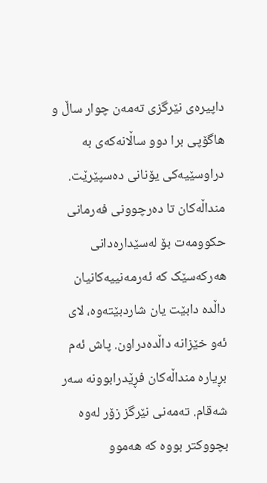داپیرەی نێرگزی تەمەن چوار ساڵ و هاگۆپی برا دوو ساڵانەکەی بە دراوسێیەکی یۆنانی دەسپێرێت. منداڵەکان تا دەرچوونی فەرمانی حکوومەت بۆ لەسێدارەدانی هەرکەسێک کە ئەرمەنییەکانیان داڵدە دابێت یان شاردبێتەوە، لای ئەو خێزانە داڵدەدراون. پاش ئەم بڕیارە منداڵەکان فڕێدرابوونە سەر شەقام. تەمەنی نێرگز زۆر لەوە بچووکتر بووە کە هەموو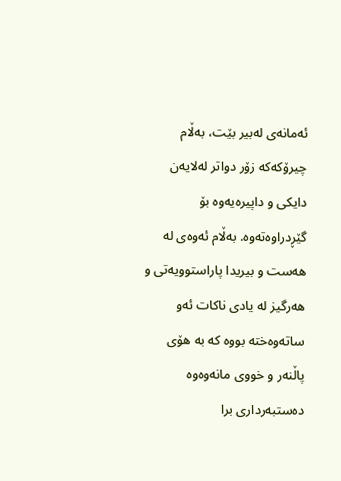ئەمانەی لەبیر بێت، بەڵام چیرۆکەکە زۆر دواتر لەلایەن دایکی و داپیرەیەوە بۆ گێڕدراوەتەوە. بەڵام ئەوەی لە هەست و بیریدا پاراستوویەتی و هەرگیز لە یادی ناکات ئەو ساتەوەختە بووە کە بە هۆی پاڵنەر و خووی مانەوەوە دەستبەرداری برا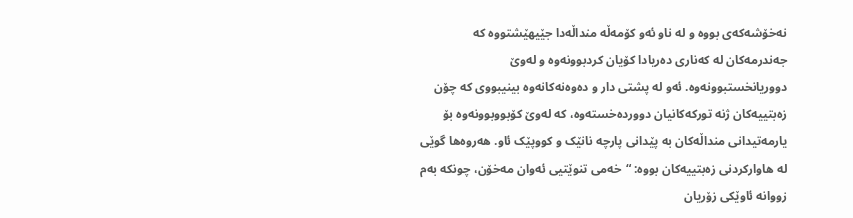نەخۆشەکەی بووە و لە ناو ئەو کۆمەڵە منداڵەدا جێیهێشتووە کە جەندرمەکان لە کەناری دەریادا کۆیان کردبوونەوە و لەوێ دووریانخستبوونەوە. ئەو لە پشتی دار و دەوەنەکانەوە بینیبووی کە چۆن زەبتییەکان ژنە تورکەکانیان دووردەخستەوە، کە لەوێ کۆبووبوونەوە بۆ یارمەتیدانی منداڵەکان بە پێدانی پارچە نانێک و کووپێک ئاو. هەروەها گوێی لە هاوارکردنی زەبتییەکان بووە: “خەمی تنوێتیی ئەوان مەخۆن، چونکە بەم زووانە ئاوێکی زۆریان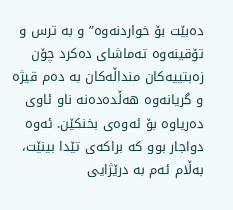دەبێت بۆ خواردنەوە” و بە ترس و تۆقینەوە تەماشای دەکرد چۆن زەبتییەکان منداڵەکان بە دەم قیژە و گریانەوە هەڵدەدەنە ناو ئاوی دەریاوە بۆ ئەوەی بخنکێن. ئەوە دواجار بوو کە براکەی تێدا بینێت، بەڵام ئەم بە درێژایی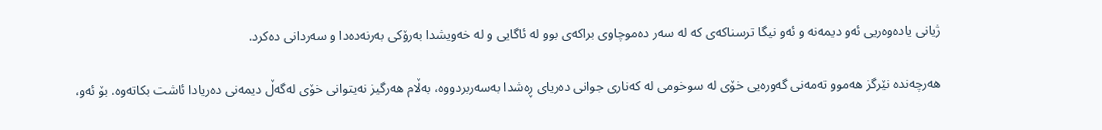ژیانی یادەوەریی ئەو دیمەنە و ئەو نیگا ترسناکەی کە لە سەر دەموچاوی براکەی بوو لە ئاگایی و لە خەویشدا بەرۆکی بەرنەدەدا و سەردانی دەکرد.

هەرچەندە نێرگز هەموو تەمەنی گەورەیی خۆی لە سوخومی لە کەناری جوانی دەریای ڕەشدا بەسەربردووە، بەڵام هەرگیز نەیتوانی خۆی لەگەڵ دیمەنی دەریادا ئاشت بکاتەوە. بۆ ئەو،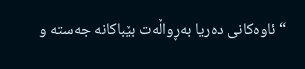“ئاوەکانی دەریا بەڕواڵەت بێباکانە جەستە و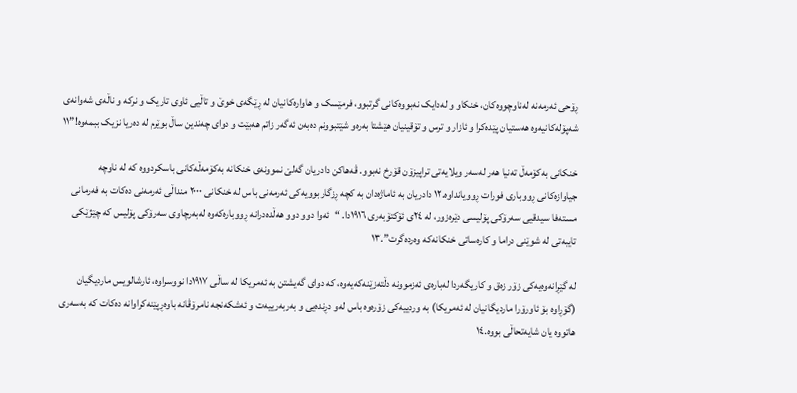ڕۆحی ئەرمەنە لەناوچووەکان، خنکاو و لەدایک نەبووەکانی گرتبوو، فرمێسک و هاوارەکانیان لە ڕێگەی خوێ و تاڵیی ئاوی تاریک و نرکە و ناڵەی شەوانەی شەپۆلەکانیەوە هەستیان پێدەکرا و ئازار و ترس و تۆقینیان هێشتا بەرەو شێتبوونم دەبەن ئەگەر زاتم هەبێت و دوای چەندین ساڵ بوێرم لە دەریا نزیک ببمەوە!”١١

خنکانی بەکۆمەڵ تەنیا هەر لەسەر ویلایەتی تراپیزۆن قۆرخ نەبوو. ڤەهاکن دادریان گەلێ نموونەی خنکانە بەکۆمەڵەکانی باسکردووە کە لە ناوچە جیاوازەکانی ڕووباری فورات ڕوویانداوە.١٢ دادریان بە ئاماژەدان بە کچە ڕزگاربوویەکی ئەرمەنی باس لە خنکانی ٢٠٠٠ منداڵی ئەرمەنی دەکات بە فەرمانی مستەفا سیدقیی سەرۆکی پۆلیسی دێرەزور، لە ٢٤ی ئۆکتۆبەری ١٩١٦دا. “ئەوا دوو دوو هەڵدەدرانە ڕووبارەکەوە لەبەرچاوی سەرۆکی پۆلیس کە چێژێکی تایبەتی لە شوێنی دراما و کارەساتی خنکانەکە وەردەگرت”.١٣

لە گێڕانەوەیەکی زۆر زەق و کاریگەردا لەبارەی ئەزموونە دڵتەزێنەکەیەوە، کە دوای گەیشتن بە ئەمریکا لە ساڵی ١٩١٧دا نووسراوە، ئارشالویس ماردیگیان (گۆڕاوە بۆ ئاورۆرا ماردیگانیان لە ئەمریکا) بە وردییەکی زۆرەوە باس لەو دڕندەیی و بەربەرییەت و ئەشکەنجە نامرۆڤانە باوەڕپێنەکراوانە دەکات کە بەسەری هاتووە یان شایەتحاڵی بووە.١٤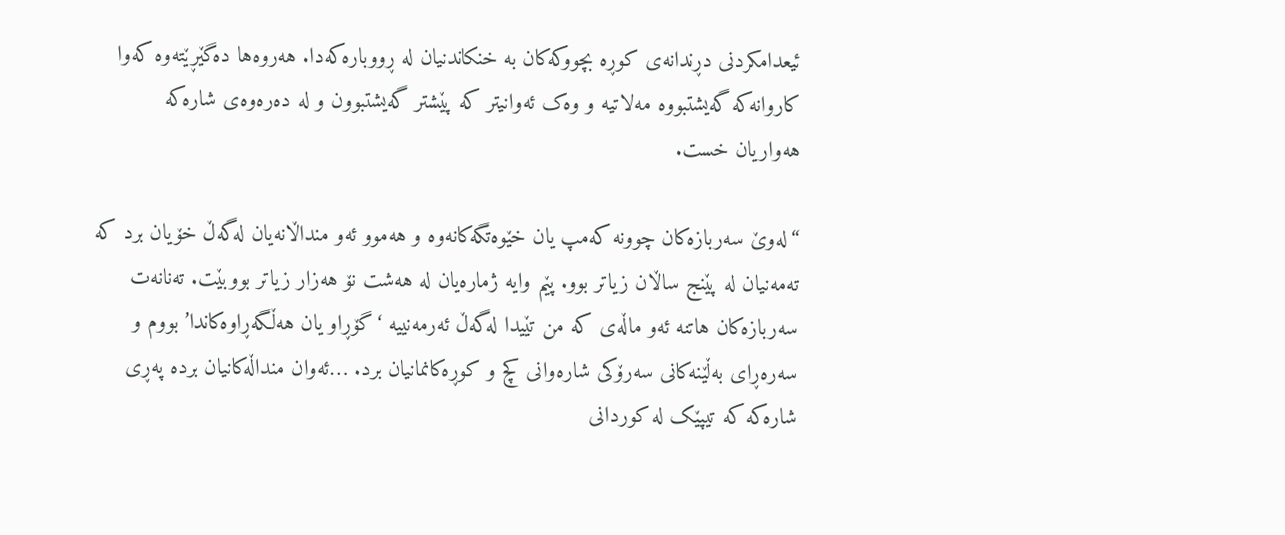ئیعدامکردنی دڕندانەی کوڕە بچووکەکان بە خنکاندنیان لە ڕووبارەکەدا. هەروەها دەگێڕێتەوە کەوا کاروانەکە گەیشتبووە مەلاتیە و وەک ئەوانیتر کە پێشتر گەیشتبوون و لە دەرەوەی شارەکە هەواریان خست.

“لەوێ سەربازەکان چوونە کەمپ یان خێوەتگەکانەوە و هەموو ئەو منداڵانەیان لەگەڵ خۆیان برد کە تەمەنیان لە پێنج ساڵان زیاتر بوو. پێم وایە ژمارەیان لە هەشت نۆ هەزار زیاتر بووبێت. تەنانەت سەربازەکان هاتنە ئەو ماڵەی کە من تێیدا لەگەڵ ئەرمەنییە ‘گۆڕاو یان هەڵگەڕاوەکاندا’ بووم و سەرەڕای بەڵێنەکانی سەرۆکی شارەوانی کچ و کوڕەکانمانیان برد. …ئەوان منداڵەکانیان بردە پەڕی شارەکە کە تیپێک لە کوردانی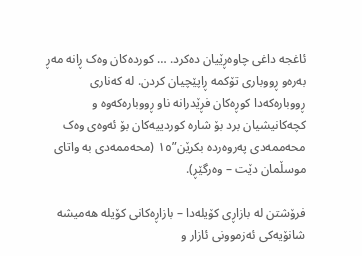ئاغجە داغی چاوەڕێیان دەکرد. … کوردەکان وەک ڕانە مەڕ بەرەو ڕووباری تۆکمە ڕاپێچیان کردن. لە کەناری ڕووبارەکەدا کوڕەکان فڕێدرانە ناو ڕووبارەکەوە و کچەکانیشیان برد بۆ شارە کوردییەکان بۆ ئەوەی وەک محەممەدی پەروەردە بکرێن”١٥ (محەممەدی بە واتای موسڵمان دێت – وەرگێڕ).

فرۆشتن لە بازاڕی کۆیلەدا – بازاڕەکانی کۆیلە هەمیشە شانۆیەکی ئەزموونی ئازار و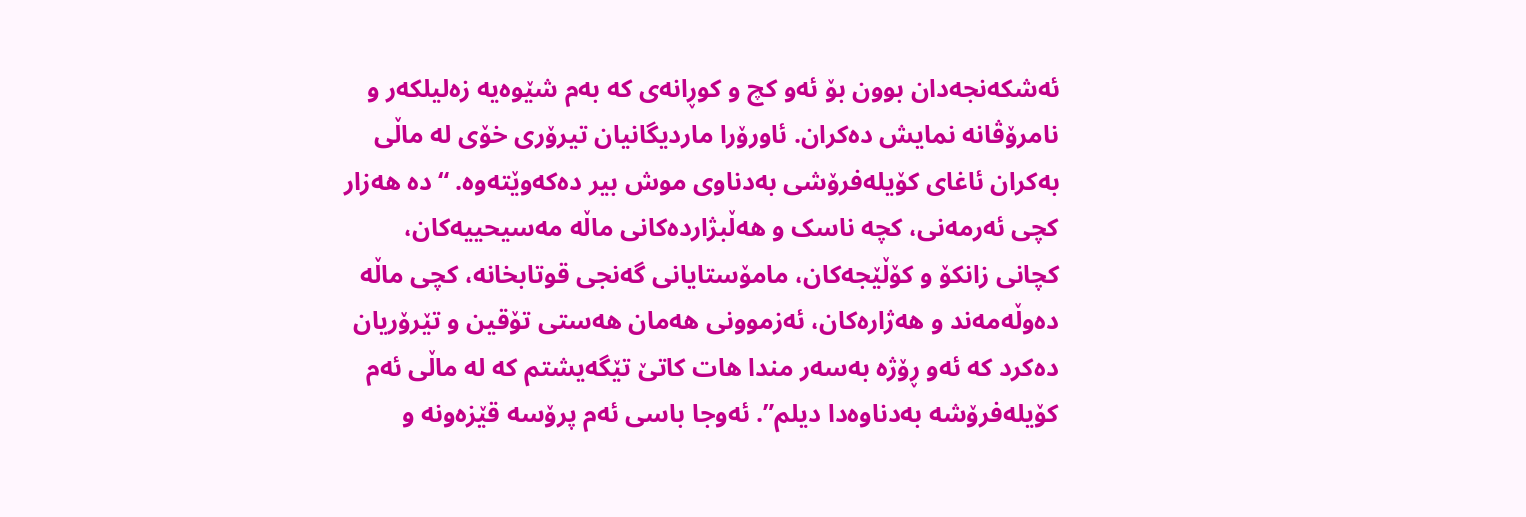ئەشکەنجەدان بوون بۆ ئەو کچ و کوڕانەی کە بەم شێوەیە زەلیلکەر و نامرۆڤانە نمایش دەکران. ئاورۆرا ماردیگانیان تیرۆری خۆی لە ماڵی بەکران ئاغای کۆیلەفرۆشی بەدناوی موش بیر دەکەوێتەوە. “دە هەزار کچی ئەرمەنی، کچە ناسک و هەڵبژاردەکانی ماڵە مەسیحییەکان، کچانی زانکۆ و کۆڵێجەکان، مامۆستایانی گەنجی قوتابخانە، کچی ماڵە دەوڵەمەند و هەژارەکان، ئەزموونی هەمان هەستی تۆقین و تێرۆریان دەکرد کە ئەو ڕۆژە بەسەر مندا هات کاتێ تێگەیشتم کە لە ماڵی ئەم کۆیلەفرۆشە بەدناوەدا دیلم”. ئەوجا باسی ئەم پرۆسە قێزەونە و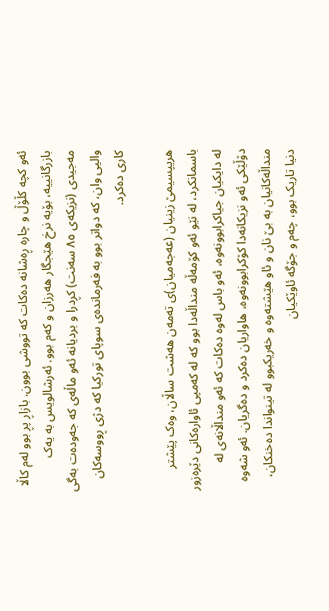ئەو کچە کڵۆڵ و چارە ڕەشانە دەکات کە تووشی بوون. بازاڕ پڕ بوو لەم کاڵا بازرگانییە، بۆیە نرخ هێجگار هەرزان و کەم بوو. ئەرشالویس بە یەک مەجیدی (نزیکەی ٨٥ سەنت) کڕدرا و بردیانە ئەو ماڵەی کە جەودەت بەگی والیی وان، کە دواتر بوو بە فەرماندەی سوپای تورکیا کە دژی ڕووسەکان کاری دەکرد.

هریپسیمێ زینیان (عەجەمیان)ی تەمەن هەشت ساڵان، وەک پێشتر باسمانکرد، لە نێو ئەو کۆمەڵە منداڵەدا بوو کە لە کەمپی ئاوارەکانی دێرەزور لە دایکیان جیاکرابوونەوە، ئەو باس لەوە دەکات کە ئەو منداڵانەی لە دۆڵێکی ئەو نزیکانەدا کۆکرابوونەوە، هاواریان دەکرد و دەگریان. ئەو شەوە منداڵەکانیان بە بێ نان و ئاو هێشتەوە و خەریکبوو لە تینواندا دەخنکان، دنیا تاریک بوو، چەم و جۆگە ئاوێکیان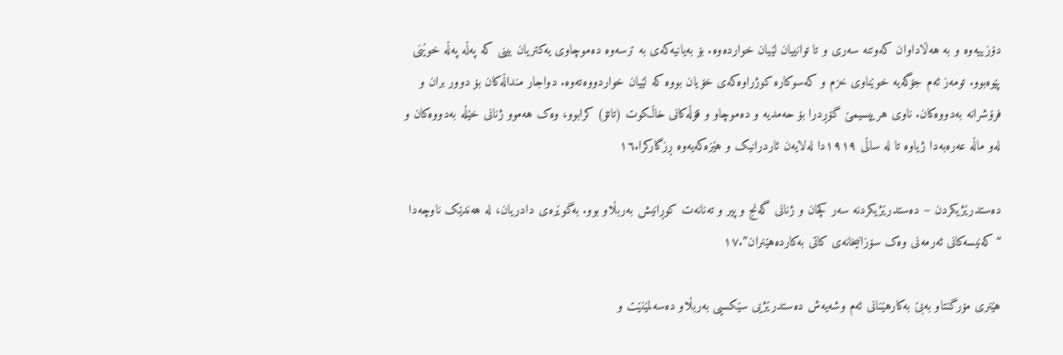دۆزییەوە و بە هەڵاداوان کەوتنە سەری و تا توانییان لێیان خواردەوە. بۆ بەیانیەکەی بە ترسەوە دەموچاوی یەکتریان بینی کە پەڵە پەڵە خوێنی پێوەبوو. تومەز ئەم جۆگەیە خوێناوی خزم و کەسوکارە کوژراوەکەی خۆیان بووە کە لێیان خواردووەتەوە. دواجار منداڵەکان بۆ دوور بران و فرۆشرانە بەدووەکان. ناوی هریپسیمێ گۆڕدرا بۆ حەمدیە و دەموچاو و قۆڵەکانی خاڵکوت (تاتۆ) کرابوو، وەک هەموو ژنانی خێڵە بەدووەکان و لەو ماڵە عەرەبەدا ژیاوە تا لە ساڵی ١٩١٩دا لەلایەن ئاردرانیک و هێزەکەیەوە ڕزگارکرا.١٦

دەستدرێژیکردن – دەستدرێژیکردنە سەر کچان و ژنانی گەنج و پیر و تەنانەت کوڕانیش بەربڵاو بوو. بەگوێرەی دادریان، لە هەندێک ناوچەدا “کەنیسەکانی ئەرمەنی وەک سۆزانیخانەی کاتی بەکاردەهێنران”.١٧

هێنری مۆرگنتاو بەبێ بەکارهێنانی ئەم وشەیەش دەستدرێژیی سێکسیی بەربڵاو دەسەلمێنێت و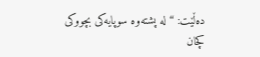دەڵێت: “لە پشتەوە سوپایەکی بچووکی کچان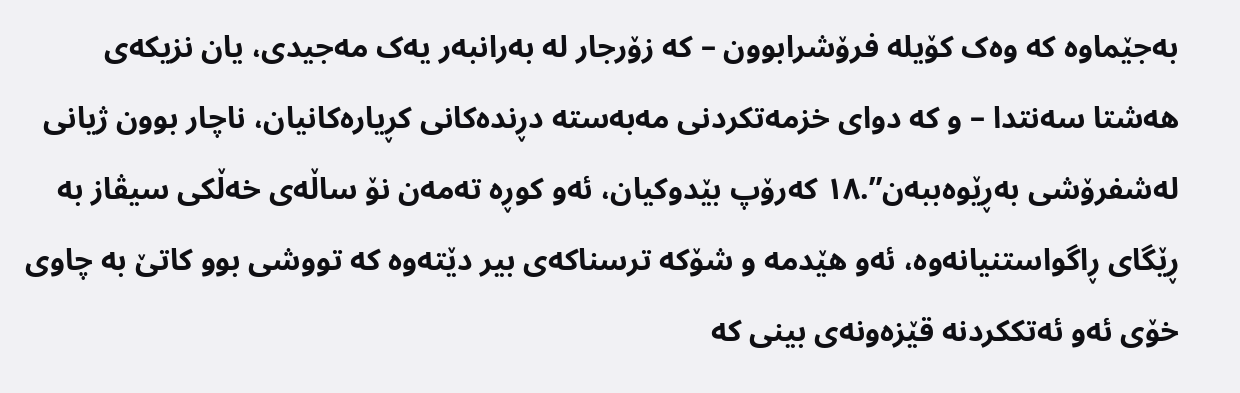بەجێماوە کە وەک کۆیلە فرۆشرابوون – کە زۆرجار لە بەرانبەر یەک مەجیدی، یان نزیکەی هەشتا سەنتدا – و کە دوای خزمەتکردنی مەبەستە دڕندەکانی کڕیارەکانیان، ناچار بوون ژیانی لەشفرۆشی بەڕێوەببەن”.١٨ کەرۆپ بێدوکیان، ئەو کوڕە تەمەن نۆ ساڵەی خەڵکی سیڤاز بە ڕێگای ڕاگواستنیانەوە، ئەو هێدمە و شۆکە ترسناکەی بیر دێتەوە کە تووشی بوو کاتێ بە چاوی خۆی ئەو ئەتککردنە قێزەونەی بینی کە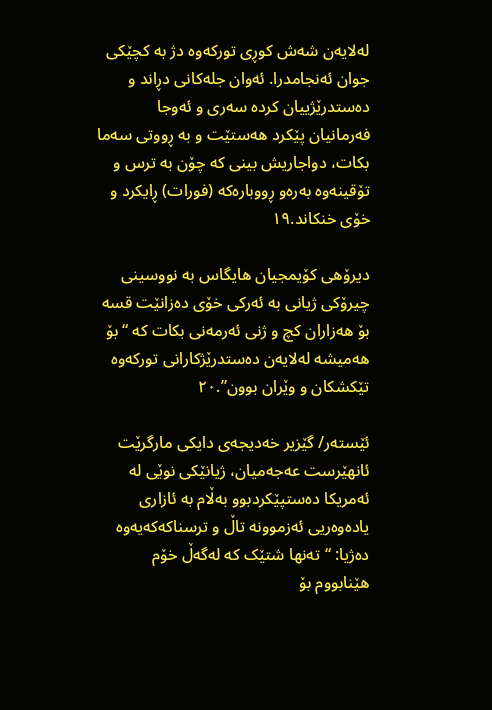لەلایەن شەش کوڕی تورکەوە دژ بە کچێکی جوان ئەنجامدرا. ئەوان جلەکانی دڕاند و دەستدرێژییان کردە سەری و ئەوجا فەرمانیان پێکرد هەستێت و بە ڕووتی سەما بکات، دواجاریش بینی کە چۆن بە ترس و تۆقینەوە بەرەو ڕووبارەکە (فورات) ڕایکرد و خۆی خنکاند.١٩

دیرۆهی کۆیمجیان هایگاس بە نووسینی چیرۆکی ژیانی بە ئەرکی خۆی دەزانێت قسە بۆ هەزاران کچ و ژنی ئەرمەنی بکات کە “بۆ هەمیشە لەلایەن دەستدرێژکارانی تورکەوە تێکشکان و وێران بوون”.٢٠

ئێستەر/ گێزیر خەدیجەی دایکی مارگرێت ئانهێرست عەجەمیان، ژیانێکی نوێی لە ئەمریکا دەستپێکردبوو بەڵام بە ئازاری یادەوەریی ئەزموونە تاڵ و ترسناکەکەیەوە دەژیا: “تەنها شتێک کە لەگەڵ خۆم هێنابووم بۆ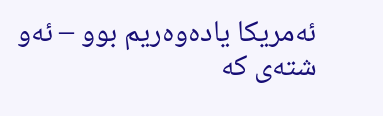ئەمریکا یادەوەریم بوو – ئەو شتەی کە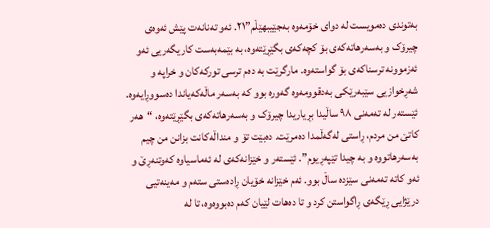بەتوندی دەمویست لە دوای خۆمەوە بەجێیبهێڵم”٢١. ئەو تەنانەت پێش ئەوەی چیرۆک و بەسەرهاتەکەی بۆ کچەکەی بگێڕێتەوە، بە بێمەبەست کاریگەریی ئەو ئەزموونە ترسناکەی بۆ گواستەوە. مارگرێت بە دەم ترسی تورکەکان و خراپە و شەڕخوازیی سێبەرێکی بەدقوومەوە گەورە بوو کە بەسەر ماڵەکەیاندا دەسووڕایەوە. ئێستەر لە تەمەنی ٩٨ ساڵیدا بڕیاریدا چیرۆک و بەسەرهاتەکەی بگێڕێتەوە، “هەر کاتێ من مردم، ڕاستی لەگەڵمدا دەمرێت. دەبێت تۆ و منداڵەکانت بزانن من چیم بەسەرهاتووە و بە چیدا تێپەڕیوم”. ئێستەر و خێزانەکەی لە ئەماسیاوە کەوتنەڕێ و ئەو کاتە تەمەنی سێزدە ساڵ بوو. ئەم خێزانە خۆیان ڕادەستی ستەم و مەینەتیی درێژایی ڕێگەی ڕاگواستن کرد و تا دەهات لێیان کەم دەبووەوە، تا لە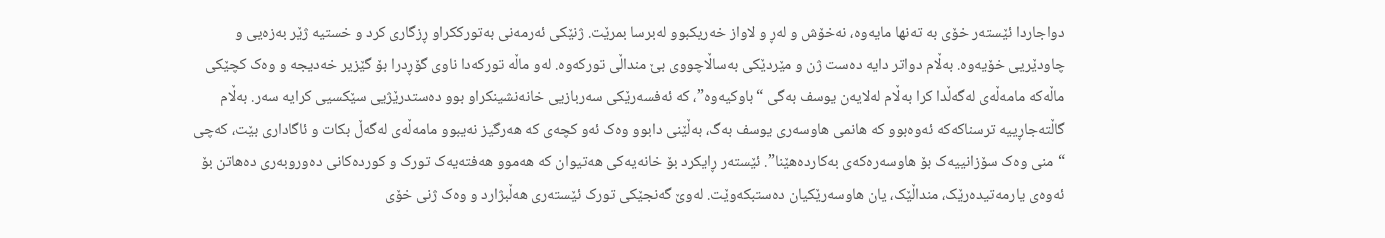دواجاردا ئێستەر خۆی بە تەنها مایەوە، نەخۆش و لەڕ و لاواز خەریکبوو لەبرسا بمرێت. ژنێکی ئەرمەنی بەتورککراو ڕزگاری کرد و خستیە ژێر بەزەیی و چاودێریی خۆیەوە. بەڵام دواتر دایە دەست ژن و مێردێکی بەساڵاچووی بێ منداڵی تورکەوە. لەو ماڵە تورکەدا ناوی گۆڕدرا بۆ گێزیر خەدیجە و وەک کچێکی ماڵەکە مامەڵەی لەگەڵدا کرا بەڵام لەلایەن یوسف بەگی “باوکیەوە”، کە ئەفسەرێکی سەربازیی خانەنشینکراو بوو دەستدرێژیی سێکسیی کرایە سەر. بەڵام گاڵتەجاڕییە ترسناکەکە ئەوەبوو کە هانمی هاوسەری یوسف بەگ، بەڵێنی دابوو وەک ئەو کچەی کە هەرگیز نەیبوو مامەڵەی لەگەڵ بکات و ئاگاداری بێت، کەچی “منی وەک سۆزانییەک بۆ هاوسەرەکەی بەکاردەهێنا”. ئێستەر ڕایکرد بۆ خانەیەکی هەتیوان کە هەموو هەفتەیەک تورک و کوردەکانی دەوروبەری دەهاتن بۆ ئەوەی یارمەتیدەرێک، منداڵێک، یان هاوسەرێکیان دەستبکەوێت. لەوێ گەنجێکی تورک ئێستەری هەڵبژارد و وەک ژنی خۆی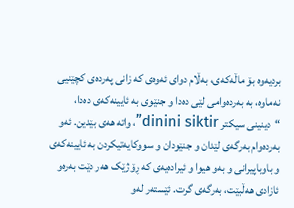بردیەوە بۆ ماڵەکەی، بەڵام دوای ئەوەی کە زانی پەردەی کچێنیی نەماوە، بە بەردەوامی لێی دەدا و جنێوی بە ئایینەکەی دەدا، “دینینی سیکتر dinini siktir”، واتە هەی بێدین. ئەو بەردەوام بەرگەی لێدان و جنێودان و سووکایەتیکردن بە ئایینەکەی و باوباپیرانی و بەو هیوا و ئیرادەیەی کە ڕۆژێک هەر دێت بەرەو ئازادی هەڵبێت، بەرگەی گرت. ئێستەر لەو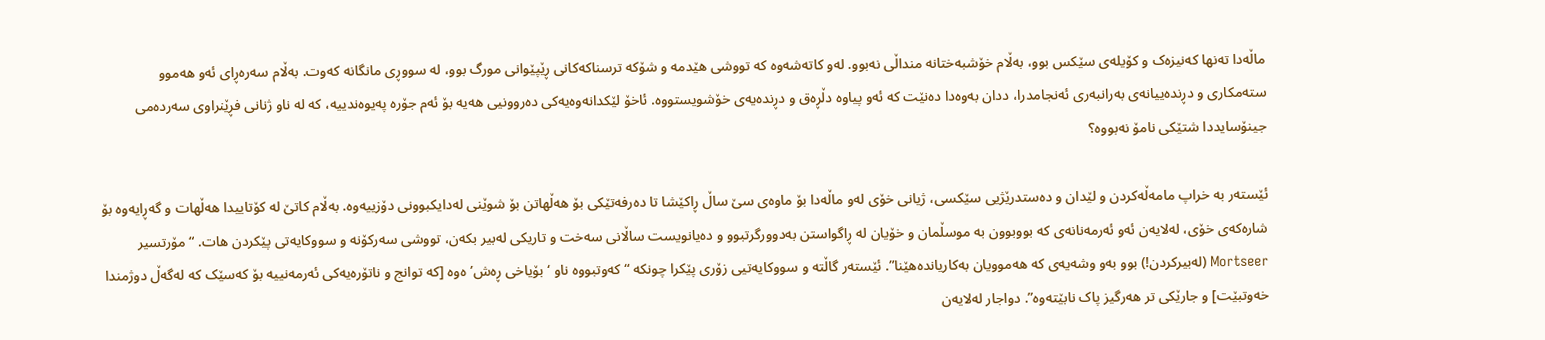ماڵەدا تەنها کەنیزەک و کۆیلەی سێکس بوو، بەڵام خۆشبەختانە منداڵی نەبوو. لەو کاتەشەوە کە تووشی هێدمە و شۆکە ترسناکەکانی ڕێپێوانی مورگ بوو، لە سووڕی مانگانە کەوت. بەڵام سەرەڕای ئەو هەموو ستەمکاری و دڕندەییانەی بەرانبەری ئەنجامدرا، ددان بەوەدا دەنێت کە ئەو پیاوە دڵڕەق و دڕندەیەی خۆشویستووە. ئاخۆ لێکدانەوەیەکی دەروونیی هەیە بۆ ئەم جۆرە پەیوەندییە، کە لە ناو ژنانی فڕێنراوی سەردەمی جینۆسایددا شتێکی نامۆ نەبووە؟

ئێستەر بە خراپ مامەڵەکردن و لێدان و دەستدرێژیی سێکسی، ژیانی خۆی لەو ماڵەدا بۆ ماوەی سێ ساڵ ڕاکێشا تا دەرفەتێکی بۆ هەڵهاتن بۆ شوێنی لەدایکبوونی دۆزییەوە. بەڵام کاتێ لە کۆتاییدا هەڵهات و گەڕایەوە بۆ شارەکەی خۆی، لەلایەن ئەو ئەرمەنانەی کە بووبوون بە موسڵمان و خۆیان لە ڕاگواستن بەدوورگرتبوو و دەیانویست ساڵانی سەخت و تاریکی لەبیر بکەن، تووشی سەرکۆنە و سووکایەتی پێکردن هات. “مۆرتسیر Mortseer (لەبیرکردن!) بوو بەو وشەیەی کە هەموویان بەکاریاندەهێنا”. ئێستەر گاڵتە و سووکایەتیی زۆری پێکرا چونکە “کەوتبووە ناو ‘بۆیاخی ڕەش’ەوە [کە توانج و ناتۆرەیەکی ئەرمەنییە بۆ کەسێک کە لەگەڵ دوژمندا خەوتبێت] و جارێکی تر هەرگیز پاک نابێتەوە”. دواجار لەلایەن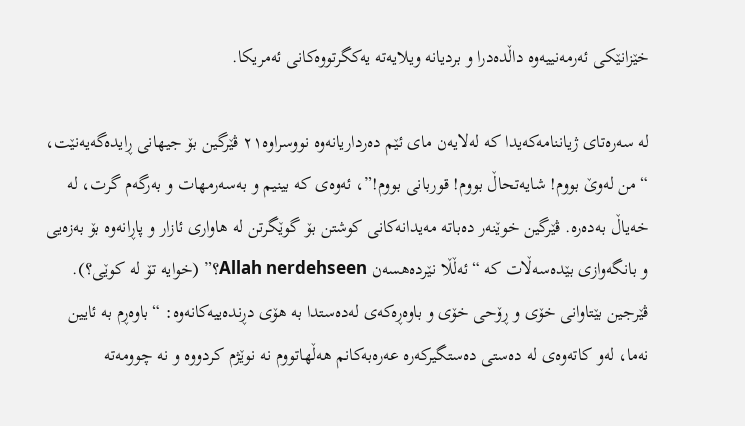خێزانێکی ئەرمەنییەوە داڵدەدرا و بردیانە ویلایەتە یەکگرتووەکانی ئەمریکا.

لە سەرەتای ژیاننامەکەیدا کە لەلایەن مای ئێم دەرداریانەوە نووسراوە٢١ ڤێرگین بۆ جیهانی ڕایدەگەیەنێت، “من لەوێ بووم! شایەتحاڵ بووم! قوربانی بووم!”، ئەوەی کە بینیم و بەسەرمهات و بەرگەم گرت، لە خەیاڵ بەدەرە. ڤێرگین خوێنەر دەباتە مەیدانەکانی کوشتن بۆ گوێگرتن لە هاواری ئازار و پاڕانەوە بۆ بەزەیی و بانگەوازی بێدەسەڵات کە “ئەڵڵا نێردەهسەن Allah nerdehseen؟” (خوایە تۆ لە کوێی؟). ڤێرجین بێتاوانی خۆی و ڕۆحی خۆی و باوەڕەکەی لەدەستدا بە هۆی دڕندەییەکانەوە: “باوەڕم بە ئایین نەما، لەو کاتەوەی لە دەستی دەستگیرکەرە عەرەبەکانم هەڵهاتووم نە نوێژم کردووە و نە چوومەتە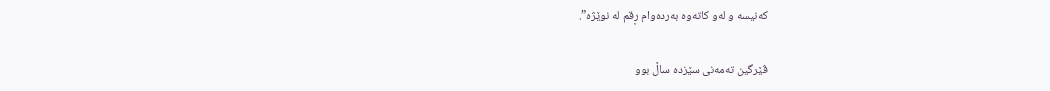کەنیسە و لەو کاتەوە بەردەوام ڕقم لە نوێژە”.

ڤێرگین تەمەنی سێزدە ساڵ بوو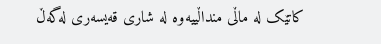کاتێک لە ماڵی منداڵییەوە لە شاری قەیسەری لەگەڵ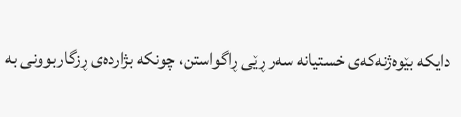دایکە بێوەژنەکەی خستیانە سەر ڕێی ڕاگواستن، چونکە بژاردەی ڕزگاربوونی بە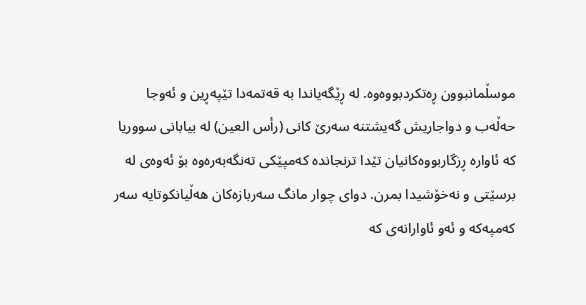موسڵمانبوون ڕەتکردبووەوە. لە ڕێگەیاندا بە قەتمەدا تێپەڕین و ئەوجا حەڵەب و دواجاریش گەیشتنە سەرێ کانی (رأس العین) لە بیابانی سووریا کە ئاوارە ڕزگاربووەکانیان تێدا ترنجاندە کەمپێکی تەنگەبەرەوە بۆ ئەوەی لە برسێتی و نەخۆشیدا بمرن. دوای چوار مانگ سەربازەکان هەڵیانکوتایە سەر کەمپەکە و ئەو ئاوارانەی کە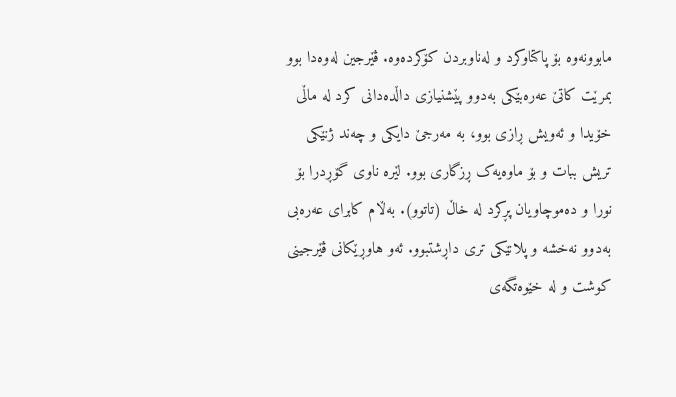مابوونەوە بۆ پاکتاوکرد و لەناوبردن کۆکردەوە. ڤێرجین لەوەدا بوو بمرێت کاتێ عەرەبێکی بەدوو پێشنیازی داڵدەدانی کرد لە ماڵی خۆیدا و ئەویش ڕازی بوو، بە مەرجێ دایکی و چەند ژنێکی تریش ببات و بۆ ماوەیەک ڕزگاری بوو. لێرە ناوی گۆڕدرا بۆ نورا و دەموچاویان پڕکرد لە خاڵ (تاتوو). بەڵام کابرای عەرەبی بەدوو نەخشە و پلانێکی تری داڕشتبوو. ئەو هاوڕێکانی ڤێرجینی کوشت و لە خێوەتگەی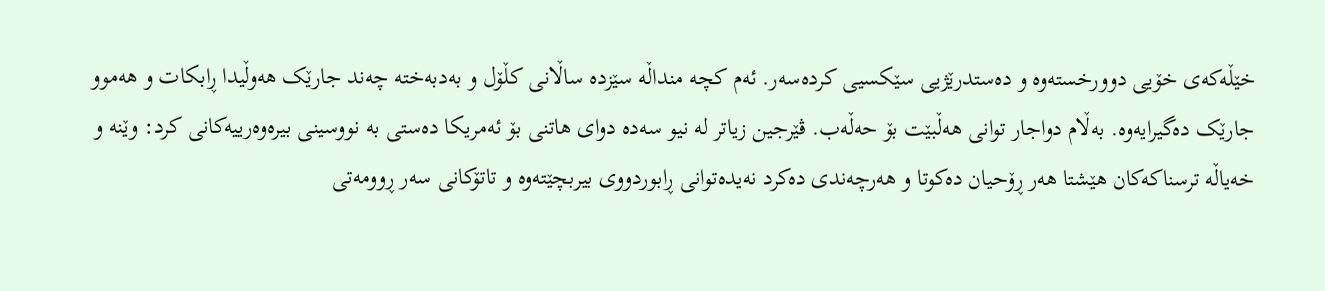خێڵەکەی خۆیی دوورخستەوە و دەستدرێژیی سێکسیی کردەسەر. ئەم کچە منداڵە سێزدە ساڵانی کڵۆل و بەدبەختە چەند جارێک هەوڵیدا ڕابکات و هەموو جارێک دەگیرایەوە. بەڵام دواجار توانی هەڵبێت بۆ حەڵەب. ڤێرجین زیاتر لە نیو سەدە دوای هاتنی بۆ ئەمریکا دەستی بە نووسینی بیرەوەرییەکانی کرد: وێنە و خەیاڵە ترسناکەکان هێشتا هەر ڕۆحیان دەکوتا و هەرچەندی دەکرد نەیدەتوانی ڕابوردووی بیربچێتەوە و تاتۆکانی سەر ڕوومەتی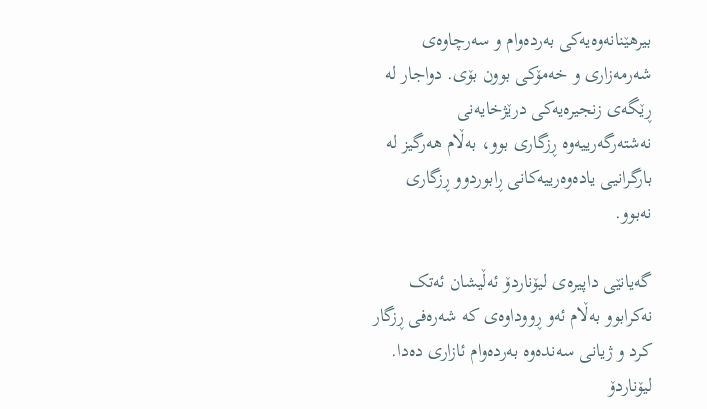بیرهێنانەوەیەکی بەردەوام و سەرچاوەی شەرمەزاری و خەمۆکی بوون بۆی. دواجار لە ڕێگەی زنجیرەیەکی درێژخایەنی نەشتەرگەرییەوە ڕزگاری بوو، بەڵام هەرگیز لە بارگرانیی یادەوەرییەکانی ڕابوردوو ڕزگاری نەبوو.

گەیانێی داپیرەی لیۆناردۆ ئەڵیشان ئەتک نەکرابوو بەڵام ئەو ڕووداوەی کە شەرەفی ڕزگار کرد و ژیانی سەندەوە بەردەوام ئازاری دەدا. لیۆناردۆ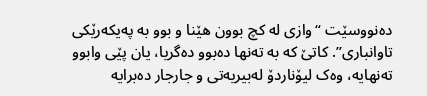دەنووسێت “وازی لە کچ بوون هێنا و بوو بە پەیکەرێکی تاوانباری”. کاتێ کە بە تەنها دەبوو دەگریا، یان پێی وابوو تەنهایە، وەک لیۆناردۆ لەبیریەتی و جارجار دەبرایە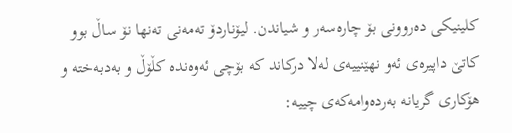کلینیکی دەروونی بۆ چارەسەر و شیاندن. لیۆناردۆ تەمەنی تەنها نۆ ساڵ بوو کاتێ داپیرەی ئەو نهێنییەی لەلا درکاند کە بۆچی ئەوەندە کڵۆڵ و بەدبەختە و هۆکاری گریانە بەردەوامەکەی چییە: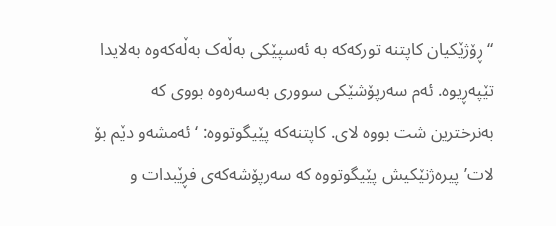“ڕۆژێکیان کاپتنە تورکەکە بە ئەسپێکی بەڵەک بەڵەکەوە بەلایدا تێپەڕیوە. ئەم سەرپۆشێکی سووری بەسەرەوە بووی کە بەنرخترین شت بووە لای. کاپتنەکە پێیگوتووە: ‘ئەمشەو دێم بۆ لات’ پیرەژنێکیش پێیگوتووە کە سەرپۆشەکەی فڕێبدات و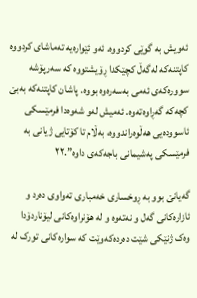ئەویش بە گوێی کردووە. ئەو ئێوارەیە تەماشای کردووە کاپتنەکە لەگەڵ کچێکدا ڕۆیشتووە کە سەرپۆشە سوورەکەی ئەمی بەسەرەوە بووە. پاشان کاپتنەکە بەبێ کچەکە گەڕاوەتەوە. ئەمیش لەو شەوەدا فرمێسکی ئاسوودەیی هەڵوەراندووە، بەڵام تا کۆتایی ژیانی بە فرمێسکی پەشیمانی باجەکەی داوە”.٢٢

گەیانێ بوو بە ڕوخساری خەمباری تەواوی دەرد و ئازارەکانی گەل و نەتەوە و لە هۆنراوەکانی لیۆناردۆدا وەک ژنێکی شێت دەردەکەوێت کە سوارەکانی تورک لە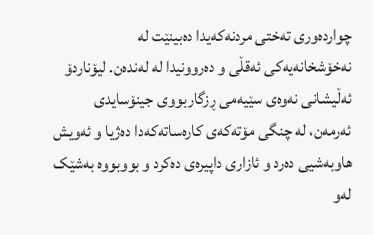چواردەوری تەختی مردنەکەیدا دەبینێت لە نەخۆشخانەیەکی ئەقڵی و دەروونیدا لە لەندەن. لیۆناردۆ ئەڵیشانی نەوەی سێیەمی ڕزگاربووی جینۆسایدی ئەرمەن، لە چنگی مۆتەکەی کارەساتەکەدا دەژیا و ئەویش هاوبەشیی دەرد و ئازاری داپیرەی دەکرد و بووبووە بەشێک لەو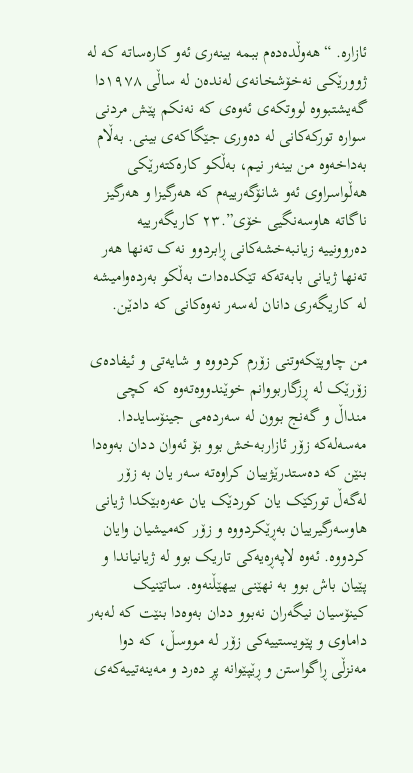ئازارە. “هەوڵدەدەم ببمە بینەری ئەو کارەساتە کە لە ژوورێکی نەخۆشخانەی لەندەن لە ساڵی ١٩٧٨دا گەیشتبووە لووتکەی ئەوەی کە نەنکم پێش مردنی سوارە تورکەکانی لە دەوری جێگاکەی بینی. بەڵام بەداخەوە من بینەر نیم، بەڵکو کارەکتەرێکی هەڵواسراوی ئەو شانۆگەرییەم کە هەرگیزا و هەرگیز ناگاتە هاوسەنگیی خۆی”.٢٣ کاریگەرییە دەروونییە زیانبەخشەکانی ڕابردوو نەک تەنها هەر تەنها ژیانی بابەتەکە تێکدەدات بەڵکو بەردەوامیشە لە کاریگەری دانان لەسەر نەوەکانی کە دادێن.

من چاوپێکەوتنی زۆرم کردووە و شایەتی و ئیفادەی زۆرێک لە ڕزگاربووانم خوێندووەتەوە کە کچی منداڵ و گەنج بوون لە سەردەمی جینۆسایددا. مەسەلەکە زۆر ئازاربەخش بوو بۆ ئەوان ددان بەوەدا بنێن کە دەستدرێژییان کراوەتە سەر یان بە زۆر لەگەڵ تورکێک یان کوردێک یان عەرەبێکدا ژیانی هاوسەرگیرییان بەڕێکردووە و زۆر کەمیشیان وایان کردووە. ئەوە لاپەڕەیەکی تاریک بوو لە ژیانیاندا و پێیان باش بوو بە نهێنی بیهێڵنەوە. ساتێنیک کینۆسیان نیگەران نەبوو ددان بەوەدا بنێت کە لەبەر داماوی و پێویستییەکی زۆر لە مووسڵ، کە دوا مەنزڵی ڕاگواستن و ڕێپێوانە پڕ دەرد و مەینەتییەکەی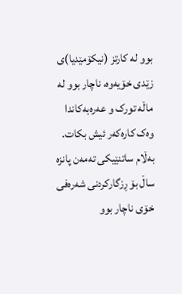بوو لە کارتز (نیکۆمێدیا)ی زێدی خۆیەوە، ناچار بوو لە ماڵە تورک و عەرەبەکاندا وەک کارەکەر ئیش بکات. بەڵام ساتنێیکی تەمەن پانزە ساڵ بۆ ڕزگارکردنی شەرەفی خۆی ناچار بوو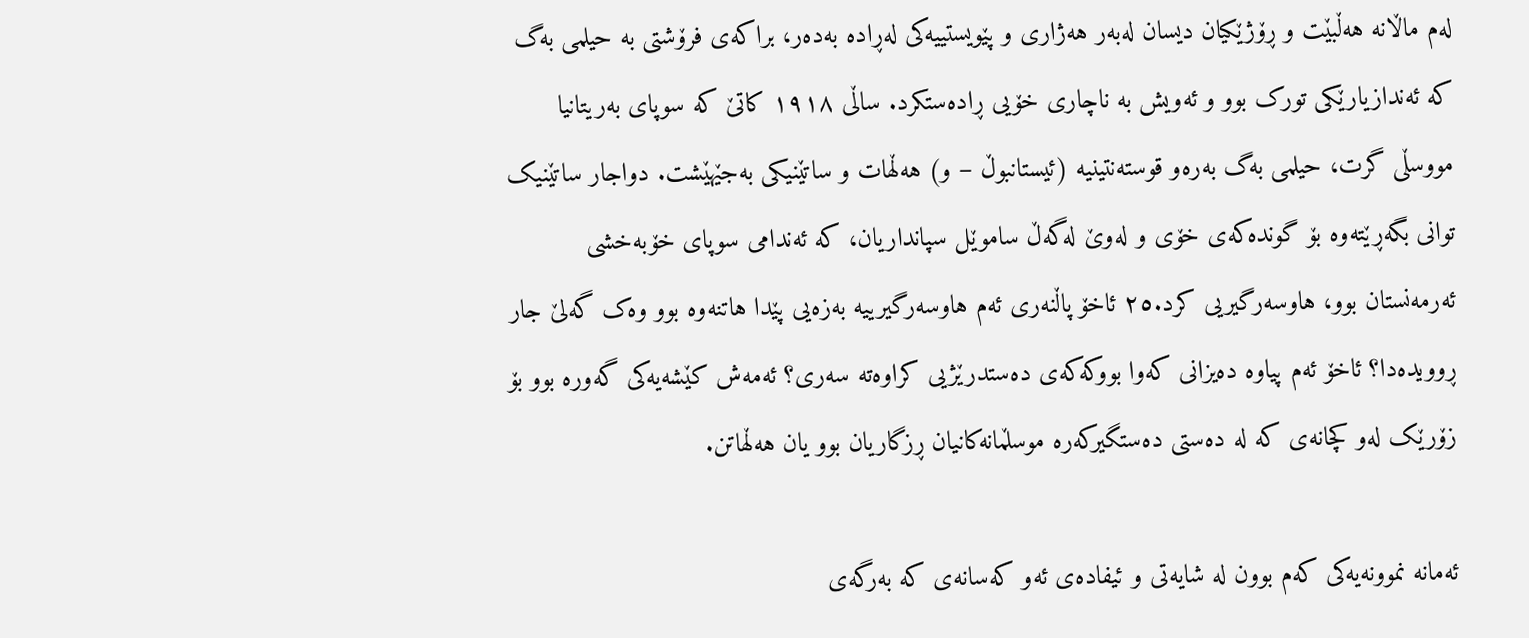لەم ماڵانە هەڵبێت و ڕۆژێکیان دیسان لەبەر هەژاری و پێویستییەکی لەڕادە بەدەر، براکەی فرۆشتی بە حیلمی بەگ کە ئەندازیارێکی تورک بوو و ئەویش بە ناچاری خۆیی ڕادەستکرد. ساڵی ١٩١٨ کاتێ کە سوپای بەریتانیا مووسڵی گرت، حیلمی بەگ بەرەو قوستەنتینیە (ئیستانبوڵ – و) هەڵهات و ساتێنیکی بەجێهێشت. دواجار ساتێنیک توانی بگەڕێتەوە بۆ گوندەکەی خۆی و لەوێ لەگەڵ ساموێل سپانداریان، کە ئەندامی سوپای خۆبەخشی ئەرمەنستان بوو، هاوسەرگیریی کرد.٢٥ ئاخۆ پاڵنەری ئەم هاوسەرگیرییە بەزەیی پێدا هاتنەوە بوو وەک گەلێ جار ڕوویدەدا؟ ئاخۆ ئەم پیاوە دەیزانی کەوا بووکەکەی دەستدرێژیی کراوەتە سەری؟ ئەمەش کێشەیەکی گەورە بوو بۆ زۆرێک لەو کچانەی کە لە دەستی دەستگیرکەرە موسڵمانەکانیان ڕزگاریان بوو یان هەڵهاتن.

ئەمانە نموونەیەکی کەم بوون لە شایەتی و ئیفادەی ئەو کەسانەی کە بەرگەی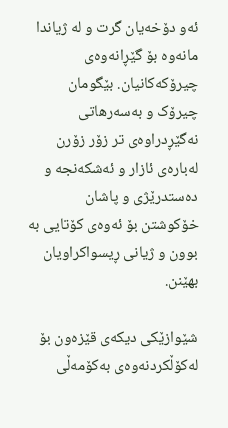ئەو دۆخەیان گرت و لە ژیاندا مانەوە بۆ گێڕانەوەی چیرۆکەکانیان. بێگومان چیرۆک و بەسەرهاتی نەگێڕدراوەی تر زۆر زۆرن لەبارەی ئازار و ئەشکەنجە و دەستدرێژی و پاشان خۆکوشتن بۆ ئەوەی کۆتایی بە بوون و ژیانی ڕیسواکراویان بهێنن.

شێوازێکی دیکەی قێزەون بۆ لەکۆڵکردنەوەی بەکۆمەڵی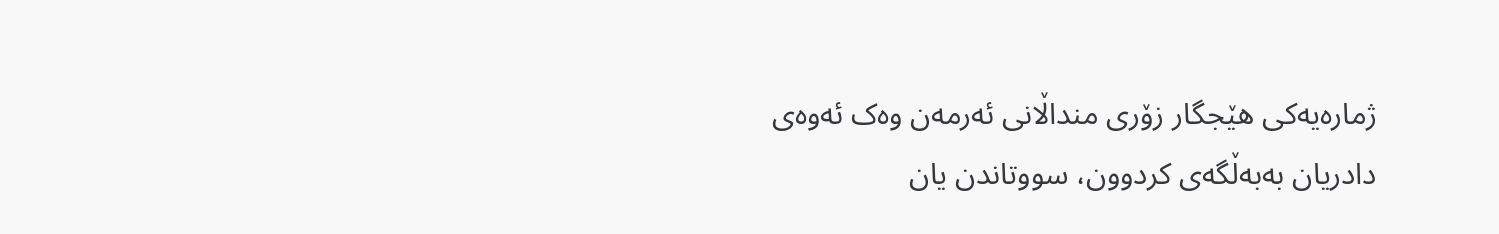ژمارەیەکی هێجگار زۆری منداڵانی ئەرمەن وەک ئەوەی دادریان بەبەڵگەی کردوون، سووتاندن یان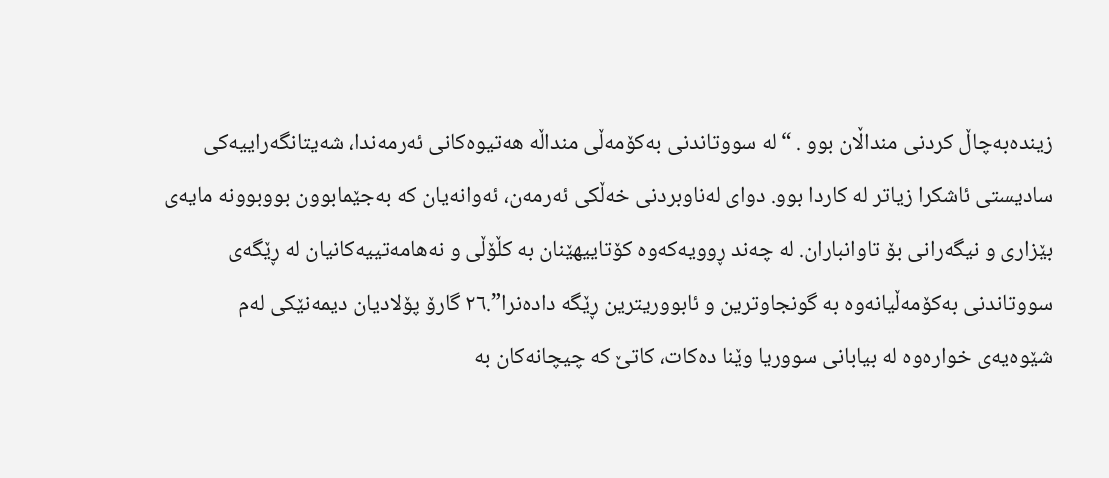زیندەبەچاڵ کردنی منداڵان بوو . “لە سووتاندنی بەکۆمەڵی منداڵە هەتیوەکانی ئەرمەندا، شەیتانگەراییەکی سادیستی ئاشکرا زیاتر لە کاردا بوو. دوای لەناوبردنی خەڵکی ئەرمەن، ئەوانەیان کە بەجێمابوون بووبوونە مایەی بێزاری و نیگەرانی بۆ تاوانباران. لە چەند ڕوویەکەوە کۆتاییهێنان بە کڵۆڵی و نەهامەتییەکانیان لە ڕێگەی سووتاندنی بەکۆمەڵیانەوە بە گونجاوترین و ئابووریترین ڕێگە دادەنرا”.٢٦ گارۆ پۆلادیان دیمەنێکی لەم شێوەیەی خوارەوە لە بیابانی سووریا وێنا دەکات، کاتێ کە چیچانەکان بە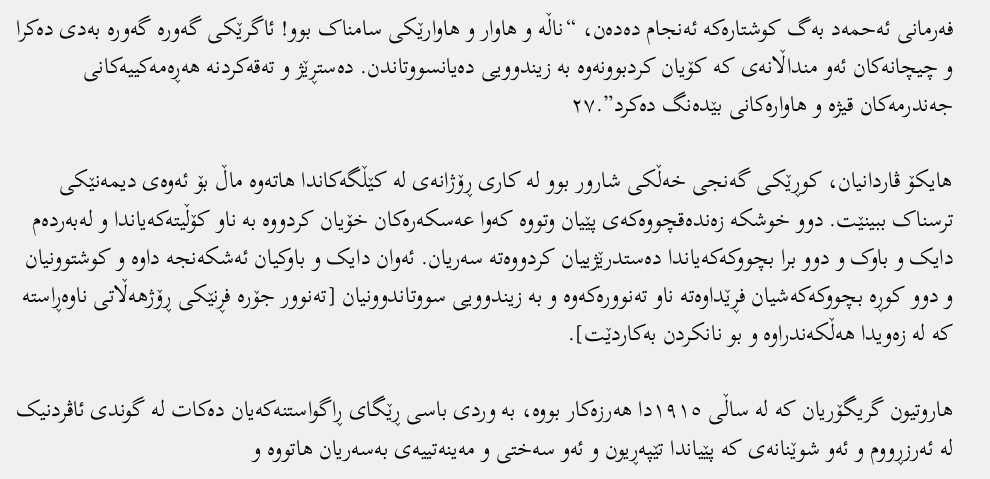فەرمانی ئەحمەد بەگ کوشتارەکە ئەنجام دەدەن، “ناڵە و هاوار و هاوارێکی سامناک بوو! ئاگرێکی گەورە گەورە بەدی دەکرا و چیچانەکان ئەو منداڵانەی کە کۆیان کردبوونەوە بە زیندوویی دەیانسووتاندن. دەستڕێژ و تەقەکردنە هەڕەمەکییەکانی جەندرمەکان قیژە و هاوارەکانی بێدەنگ دەکرد”.٢٧

هایکۆ ڤاردانیان، کوڕێکی گەنجی خەڵکی شارور بوو لە کاری ڕۆژانەی لە کێڵگەکاندا هاتەوە ماڵ بۆ ئەوەی دیمەنێکی ترسناک ببینێت. دوو خوشکە زەندەقچووەکەی پێیان وتووە کەوا عەسکەرەکان خۆیان کردووە بە ناو کۆڵیتەکەیاندا و لەبەردەم دایک و باوک و دوو برا بچووکەکەیاندا دەستدرێژییان کردووەتە سەریان. ئەوان دایک و باوکیان ئەشکەنجە داوە و کوشتوونیان و دوو کوڕە بچووکەکەشیان فڕێداوەتە ناو تەنوورەکەوە و بە زیندوویی سووتاندوونیان [تەنوور جۆرە فڕنێکی ڕۆژهەڵاتی ناوەڕاستە کە لە زەویدا هەڵکەندراوە و بو نانکردن بەکاردێت].

هاروتیون گریگۆریان کە لە ساڵی ١٩١٥دا هەرزەکار بووە، بە وردی باسی ڕێگای ڕاگواستنەکەیان دەکات لە گوندی ئاڤردنیک لە ئەرزڕووم و ئەو شوێنانەی کە پێیاندا تێپەڕیون و ئەو سەختی و مەینەتییەی بەسەریان هاتووە و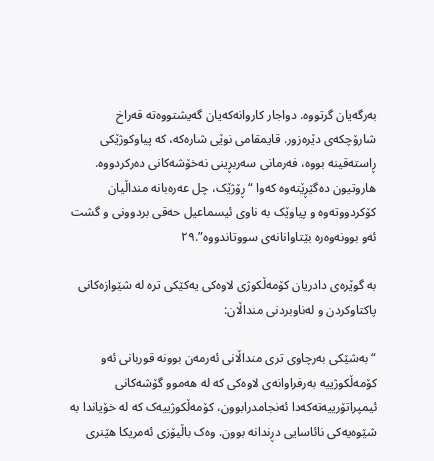بەرگەیان گرتووە. دواجار کاروانەکەیان گەیشتووەتە قەراخ شارۆچکەی دێرەزور. قایمقامی نوێی شارەکە، کە پیاوکوژێکی ڕاستەقینە بووە، فەرمانی سەربڕینی نەخۆشەکانی دەرکردووە. هاروتیون دەگێڕێتەوە کەوا “ڕۆژێک، چل عەرەبانە منداڵیان کۆکردووتەوە و پیاوێک بە ناوی ئیسماعیل حەقی بردوونی و گشت ئەو بوونەوەرە بێتاوانانەی سووتاندووە”.٢٩

بە گوێرەی دادریان کۆمەڵکوژی لاوەکی یەکێکی ترە لە شێوازەکانی پاکتاوکردن و لەناوبردنی منداڵان:

“بەشێکی بەرچاوی تری منداڵانی ئەرمەن بوونە قوربانی ئەو کۆمەڵکوژییە بەرفراوانەی لاوەکی کە لە هەموو گۆشەکانی ئیمپراتۆرییەتەکەدا ئەنجامدرابوون، کۆمەڵکوژییەک کە لە خۆیاندا بە شێوەیەکی نائاسایی دڕندانە بوون. وەک باڵیۆزی ئەمریکا هێنری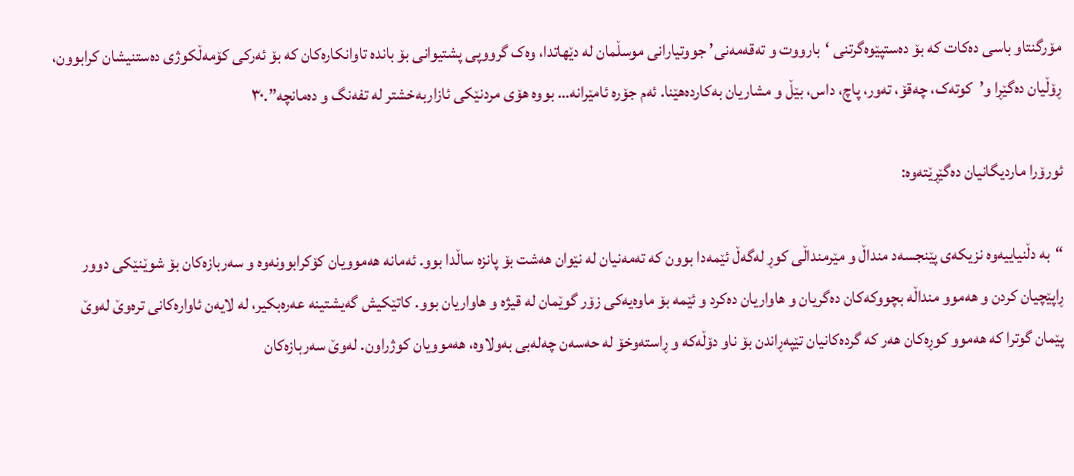مۆرگنتاو باسی دەکات کە بۆ دەستپێوەگرتنی ‘بارووت و تەقەمەنی’ جووتیارانی موسڵمان لە دێهاتدا، وەک گرووپی پشتیوانی بۆ باندە تاوانکارەکان کە بۆ ئەرکی کۆمەڵکوژی دەستنیشان کرابوون، ڕۆڵیان دەگێڕا و’کوتەک، چەقۆ، تەور، پاچ، داس، بێڵ و مشاریان بەکاردەهێنا. ئەم جۆرە ئامێرانە… بووە هۆی مردنێکی ئازاربەخشتر لە تفەنگ و دەمانچە”.٣٠

ئورۆرا ماردیگانیان دەگێڕێتەوە:

“بە دڵنیاییەوە نزیکەی پێنجسەد منداڵ و مێرمنداڵی کوڕ لەگەڵ ئێمەدا بوون کە تەمەنیان لە نێوان هەشت بۆ پانزە ساڵدا بوو. ئەمانە هەموویان کۆکرابوونەوە و سەربازەکان بۆ شوێنێکی دوور ڕاپێچیان کردن و هەموو منداڵە بچووکەکان دەگریان و هاواریان دەکرد و ئێمە بۆ ماوەیەکی زۆر گوێمان لە قیژە و هاواریان بوو. کاتێکیش گەیشتینە عەرەبکیر، لە لایەن ئاوارەکانی ترەوێ لەوێ پێمان گوترا کە هەموو کوڕەکان هەر کە گردەکانیان تێپەڕاندن بۆ ناو دۆڵەکە و ڕاستەوخۆ لە حەسەن چەلەبی بەولاوە، هەموویان کوژراون. لەوێ سەربازەکان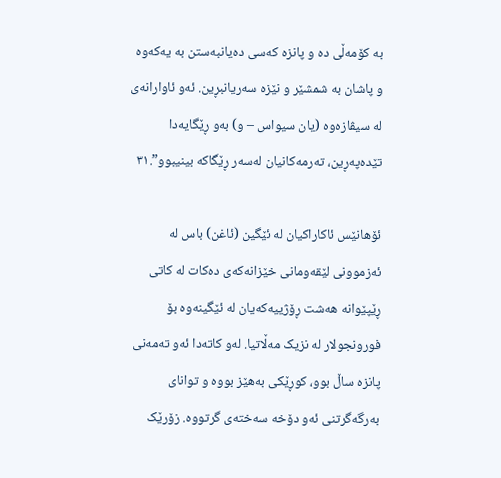بە کۆمەڵی دە و پانزە کەسی دەیانبەستن بە یەکەوە و پاشان بە شمشێر و نێزە سەریانبڕین. ئەو ئاوارانەی لە سیڤازەوە (یان سیواس – و) بەو ڕێگایەدا تێدەپەڕین، تەرمەکانیان لەسەر ڕێگاکە بینیبوو”.٣١

ئۆهانێس ئاکاراکیان لە ئێگین (ئاغن) باس لە ئەزموونی لێقەومانی خێزانەکەی دەکات لە کاتی ڕێپێوانە هەشت ڕۆژییەکەیان لە ئێگینەوە بۆ فورونجولار لە نزیک مەڵاتیا. لەو کاتەدا ئەو تەمەنی پانزە ساڵ بوو، کوڕێکی بەهێز بووە و توانای بەرگەگرتنی ئەو دۆخە سەختەی گرتووە. زۆرێک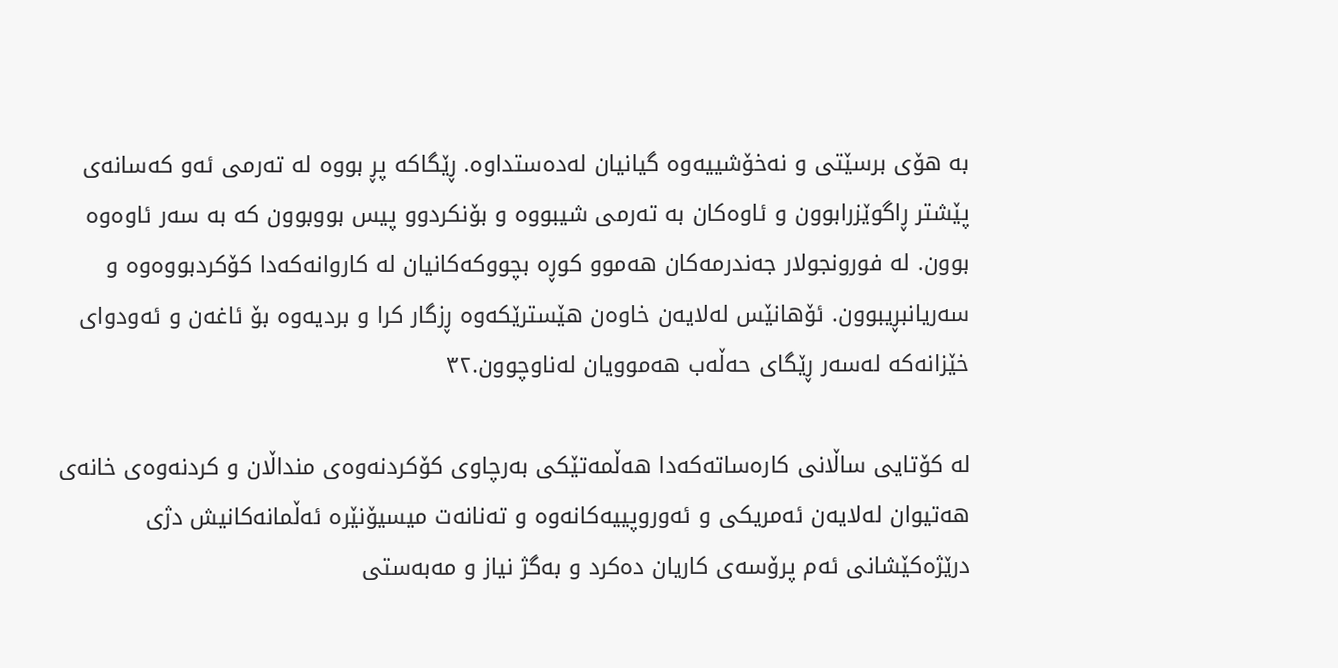بە هۆی برسێتی و نەخۆشییەوە گیانیان لەدەستداوە. ڕێگاکە پڕ بووە لە تەرمی ئەو کەسانەی پێشتر ڕاگوێزرابوون و ئاوەکان بە تەرمی شیبووە و بۆنکردوو پیس بووبوون کە بە سەر ئاوەوە بوون. لە فورونجولار جەندرمەکان هەموو کوڕە بچووکەکانیان لە کاروانەکەدا کۆکردبووەوە و سەریانبڕیبوون. ئۆهانێس لەلایەن خاوەن هێسترێکەوە ڕزگار کرا و بردیەوە بۆ ئاغەن و ئەودوای خێزانەکە لەسەر ڕێگای حەڵەب هەموویان لەناوچوون.٣٢

لە کۆتایی ساڵانی کارەساتەکەدا هەڵمەتێکی بەرچاوی کۆکردنەوەی منداڵان و کردنەوەی خانەی هەتیوان لەلایەن ئەمریکی و ئەوروپییەکانەوە و تەنانەت میسیۆنێرە ئەڵمانەکانیش دژی درێژەکێشانی ئەم پرۆسەی کاریان دەکرد و بەگژ نیاز و مەبەستی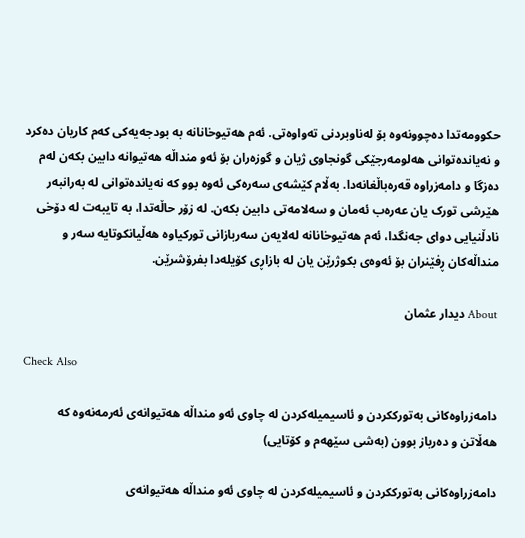حکوومەتدا دەچوونەوە بۆ لەناوبردنی تەواوەتی. ئەم هەتیوخانانە بە بودجەیەکی کەم کاریان دەکرد و نەیاندەتوانی هەلومەرجێکی گونجاوی ژیان و گوزەران بۆ ئەو منداڵە هەتیوانە دابین بکەن لەم دەزگا و دامەزراوە قەرەباڵغانەدا. بەڵام کێشەی سەرەکی ئەوە بوو کە نەیاندەتوانی لە بەرانبەر هێرشی تورک یان عەرەب ئەمان و سەلامەتی دابین بکەن. لە زۆر حاڵەتدا، بە تایبەت لە دۆخی نادڵنیایی دوای جەنگدا، ئەم هەتیوخانانە لەلایەن سەربازانی تورکیاوە هەڵیانکوتایە سەر و منداڵەکان ڕفێنران بۆ ئەوەی بکوژرێن یان لە بازاڕی کۆیلەدا بفرۆشرێن.

About دیدار عثمان

Check Also

دامەزراوەکانی بەتورککردن و ئاسیمیلەکردن لە چاوی ئەو منداڵە هەتیوانەی ئەرمەنەوە کە هەڵاتن و دەرباز بوون (بەشی سێهەم و کۆتایی)

دامەزراوەکانی بەتورککردن و ئاسیمیلەکردن لە چاوی ئەو منداڵە هەتیوانەی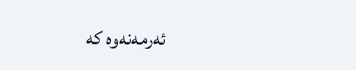ئەرمەنەوە کە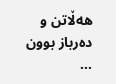هەڵاتن و دەرباز بوون …